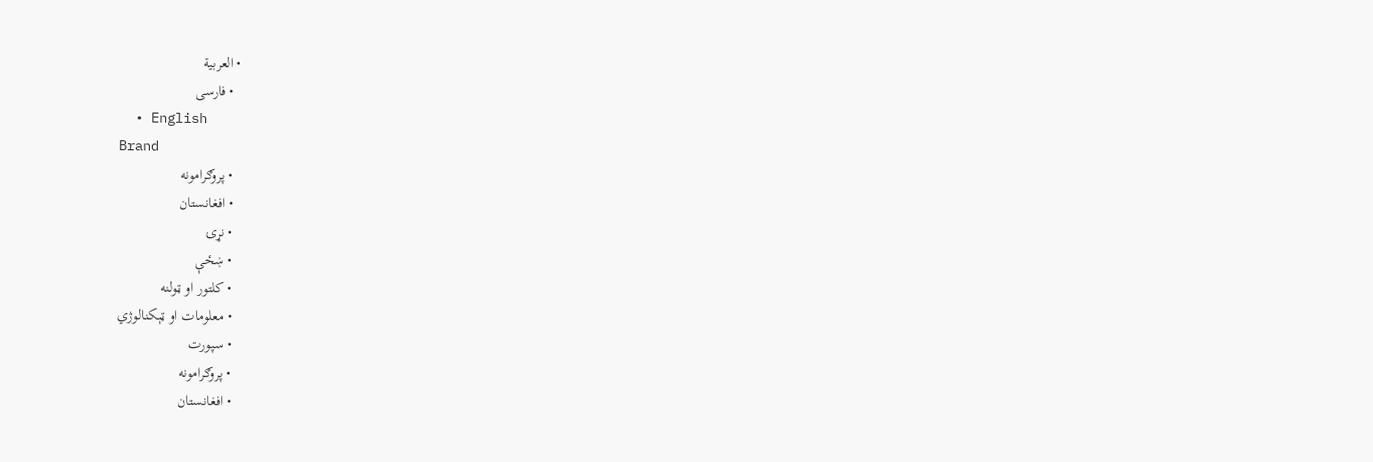• العربية
  • فارسی
  • English
Brand
  • پروګرامونه
  • افغانستان
  • نړۍ
  • ښځې
  • کلتور او ټولنه
  • معلومات او ټېکنالوژي
  • سپورت
  • پروګرامونه
  • افغانستان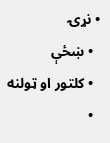• نړۍ
  • ښځې
  • کلتور او ټولنه
  •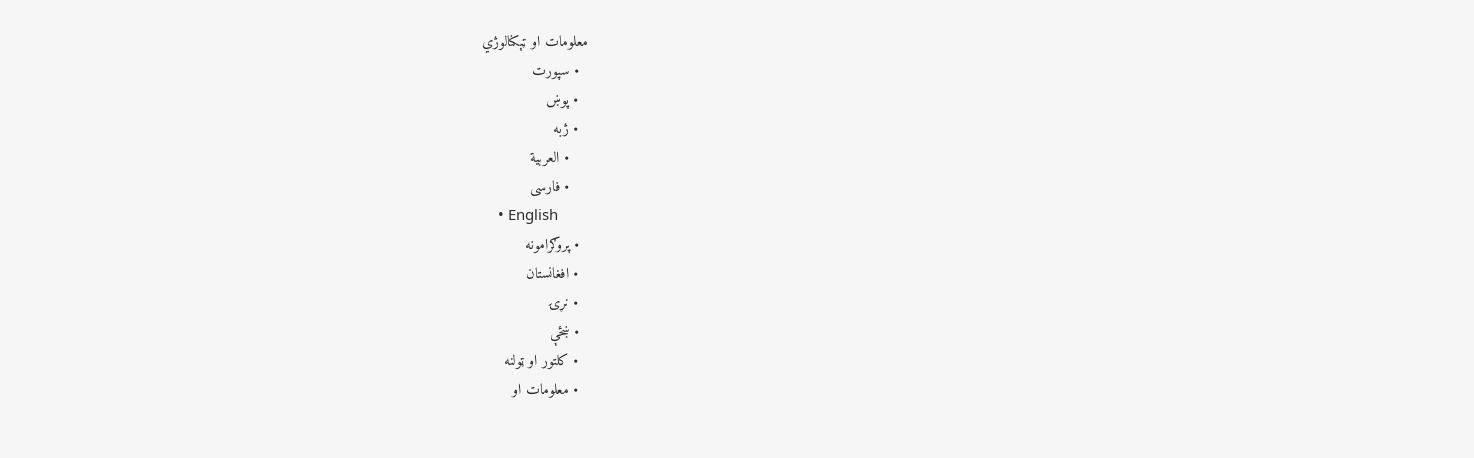معلومات او ټېکنالوژي
  • سپورت
  • پوښ
  • ژبه
    • العربية
    • فارسی
    • English
  • پروګرامونه
  • افغانستان
  • نړۍ
  • ښځې
  • کلتور او ټولنه
  • معلومات او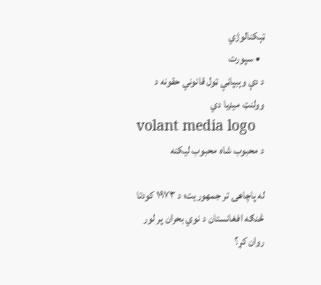ټېکنالوژي
  • سپورت
د دې وېبپاڼې ټول قانوني حقونه د وولنټ میډیا دي
volant media logo
د محبوب شاه محبوب لیکنه

له پاچاهۍ تر جمهوریت؛ د ۱۹۷۳ کودتا څنګه افغانستان د نوي بحران پر لور روان کړ؟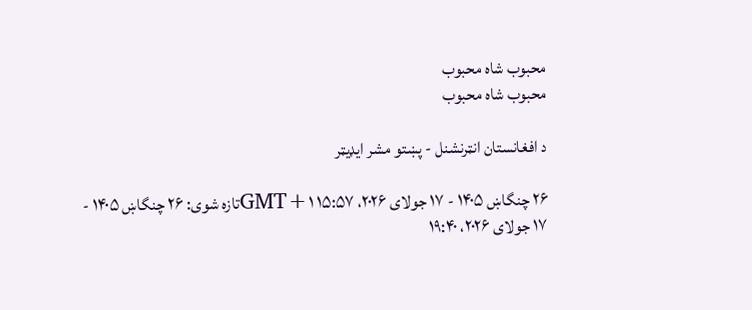محبوب‌ شاه محبوب
محبوب‌ شاه محبوب

د افغانستان انټرنشنل - پښتو مشر ایډیټر

۲۶ چنگاښ ۱۴۰۵ - ۱۷ جولای ۲۰۲۶، ۱۵:۵۷ GMT+۱تازه شوی: ۲۶ چنگاښ ۱۴۰۵ - ۱۷ جولای ۲۰۲۶، ۱۹:۴۰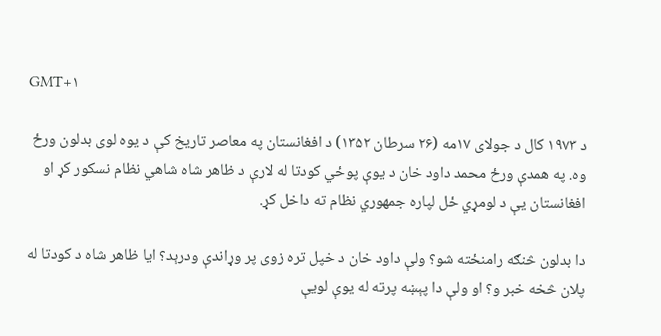GMT+۱

د ۱۹۷۳ کال د جولای ۱۷مه (۲۶ سرطان ۱۳۵۲) د افغانستان په معاصر تاریخ کې د یوه لوی بدلون ورځ وه. په همدې ورځ محمد داود خان د یوې پوځي کودتا له لارې د ظاهر شاه شاهي نظام نسکور کړ او افغانستان یې د لومړي ځل لپاره جمهوري نظام ته داخل کړ.

دا بدلون څنګه رامنځته شو؟ ولې داود خان د خپل تره زوی پر وړاندې ودرېد؟ ایا ظاهر شاه د کودتا له پلان څخه خبر و؟ او ولې دا پېښه پرته له یوې لویې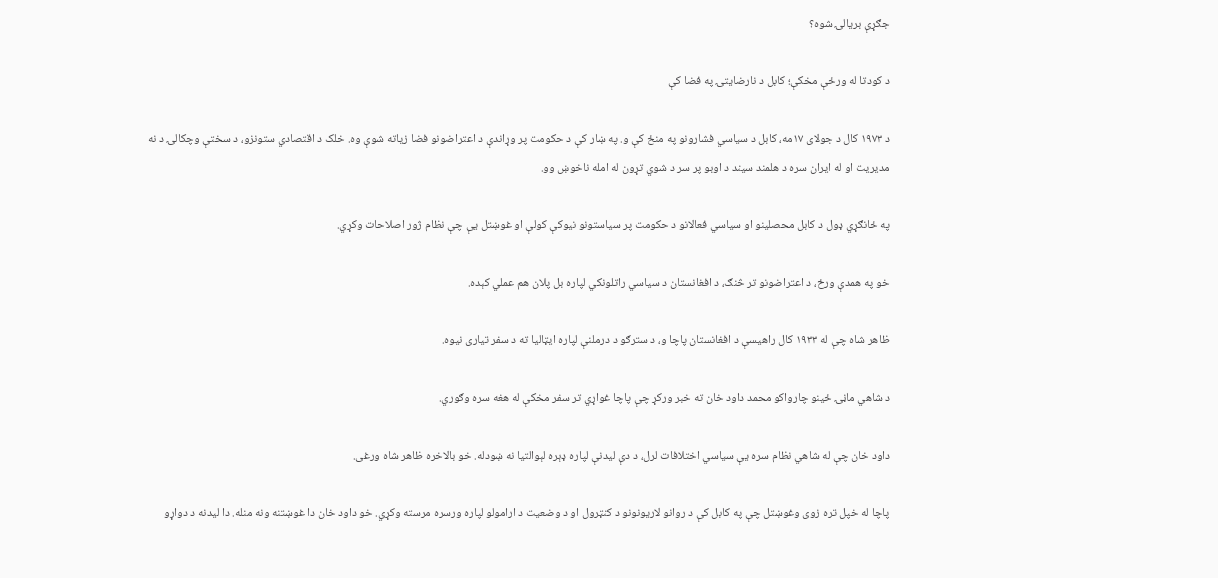جګړې بریالۍ شوه؟

د کودتا له ورځې مخکې؛ کابل د نارضایتۍ په فضا کې

د ۱۹۷۳ کال د جولای ۱۷مه، کابل د سیاسي فشارونو په منځ کې و. په ښار کې د حکومت پر وړاندې د اعتراضونو فضا زیاته شوې وه. خلک د اقتصادي ستونزو، د سختې وچکالۍ د نه مدیریت او له ایران سره د هلمند سیند د اوبو پر سر د شوي تړون له امله ناخوښ وو.

په ځانګړي ډول د کابل محصلینو او سیاسي فعالانو د حکومت پر سیاستونو نیوکې کولې او غوښتل یې چې نظام ژور اصلاحات وکړي.

خو په همدې ورځ، د اعتراضونو تر څنګ، د افغانستان د سیاسي راتلونکي لپاره بل پلان هم عملي کېده.

ظاهر شاه چې له ۱۹۳۳ کال راهیسې د افغانستان پاچا و، د سترګو د درملنې لپاره ایټالیا ته د سفر تیاری نیوه.

د شاهي ماڼۍ ځینو چارواکو محمد داود خان ته خبر ورکړ چې پاچا غواړي تر سفر مخکې له هغه سره وګوري.

داود خان چې له شاهي نظام سره یې سیاسي اختلافات لرل، د دې لیدنې لپاره ډېره لېوالتیا نه ښودله. خو بالاخره ظاهر شاه ورغی.

پاچا له خپل تره زوی وغوښتل چې په کابل کې د روانو لاریونونو د کنټرول او د وضعیت د ارامولو لپاره ورسره مرسته وکړي. خو داود خان دا غوښتنه ونه منله. دا لیدنه د دواړو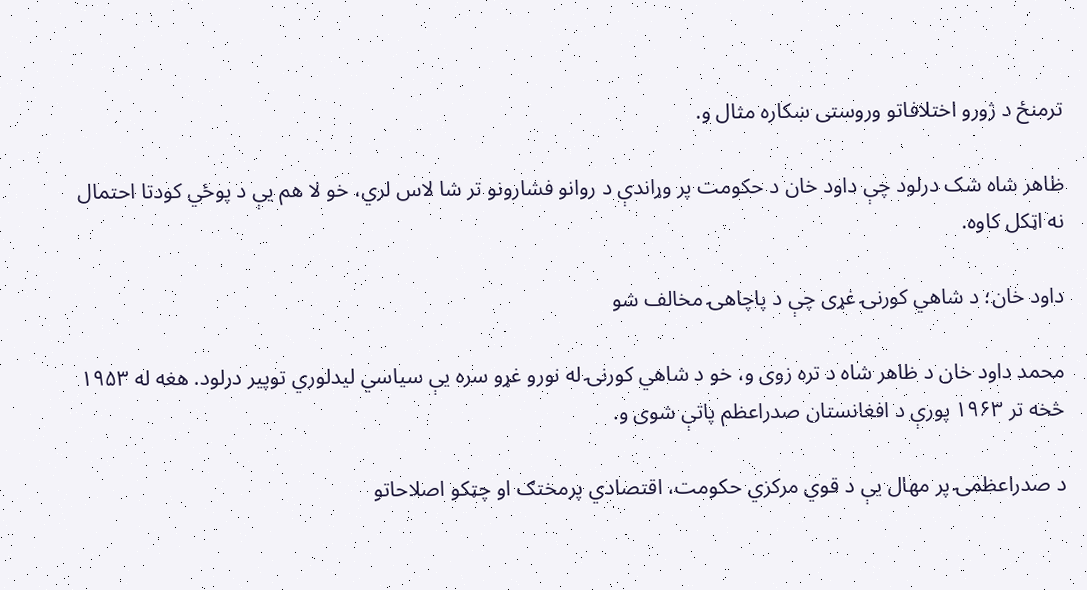ترمنځ د ژورو اختلافاتو وروستی ښکاره مثال و.

ظاهر شاه شک درلود چې داود خان د حکومت پر وړاندې د روانو فشارونو تر شا لاس لري، خو لا هم یې د پوځي کودتا احتمال نه اټکل کاوه.

داود خان؛ د شاهي کورنۍ غړی چې د پاچاهۍ مخالف شو

محمد داود خان د ظاهر شاه د تره زوی و، خو د شاهي کورنۍ له نورو غړو سره یې سیاسي لیدلوري توپیر درلود. هغه له ۱۹۵۳ څخه تر ۱۹۶۳ پورې د افغانستان صدراعظم پاتې شوی و.

د صدراعظمۍ پر مهال یې د قوي مرکزي حکومت، اقتصادي پرمختګ او چټکو اصلاحاتو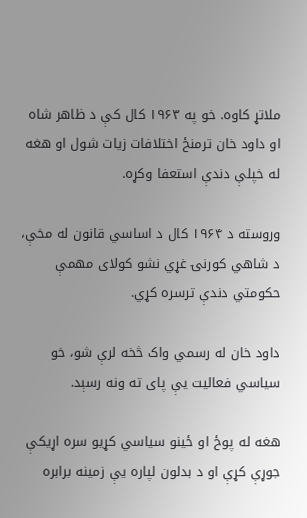ملاتړ کاوه. خو په ۱۹۶۳ کال کې د ظاهر شاه او داود خان ترمنځ اختلافات زیات شول او هغه له خپلې دندې استعفا وکړه.

وروسته د ۱۹۶۴ کال د اساسي قانون له مخې، د شاهي کورنۍ غړي نشو کولای مهمې حکومتي دندې ترسره کړي.

داود خان له رسمي واک څخه لرې شو، خو سیاسي فعالیت یې پای ته ونه رسېد.

هغه له پوځ او ځینو سیاسي کړیو سره اړیکې جوړې کړې او د بدلون لپاره یې زمینه برابره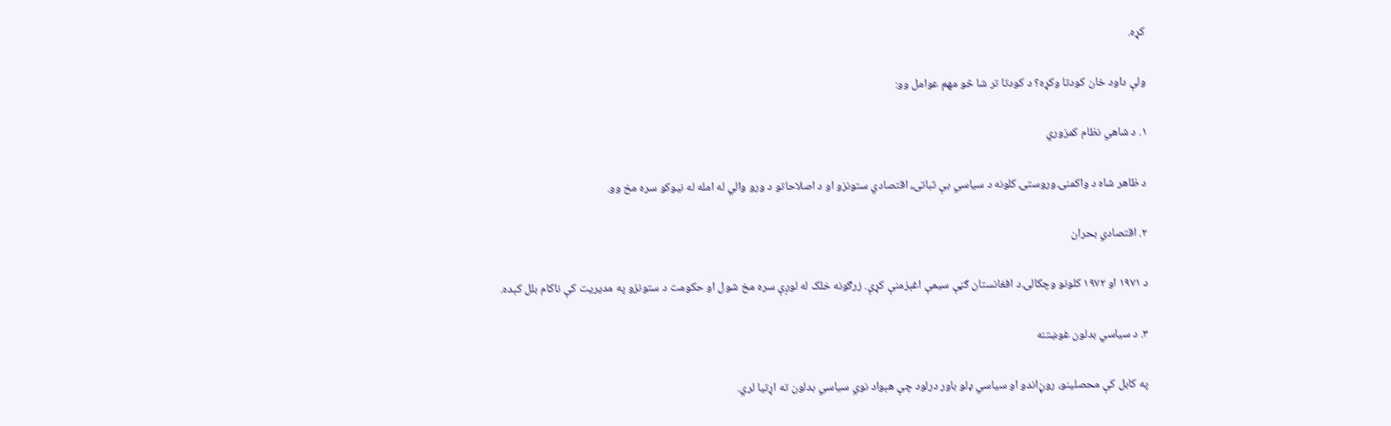کړه.

ولې داود خان کودتا وکړه؟ د کودتا تر شا څو مهم عوامل وو:

۱. د شاهي نظام کمزوري

د ظاهر شاه د واکمنۍ وروستۍ کلونه د سیاسي بې ثباتۍ، اقتصادي ستونزو او د اصلاحاتو د ورو والي له امله له نیوکو سره مخ وو.

۲. اقتصادي بحران

د ۱۹۷۱ او ۱۹۷۲ کلونو وچکالۍ د افغانستان ګڼې سیمې اغېزمنې کړې. زرګونه خلک له لوږې سره مخ شول او حکومت د ستونزو په مدیریت کې ناکام بلل کېده.

۳. د سیاسي بدلون غوښتنه

په کابل کې محصلینو، روڼ‌اندو او سیاسي ډلو باور درلود چې هېواد نوي سیاسي بدلون ته اړتیا لري.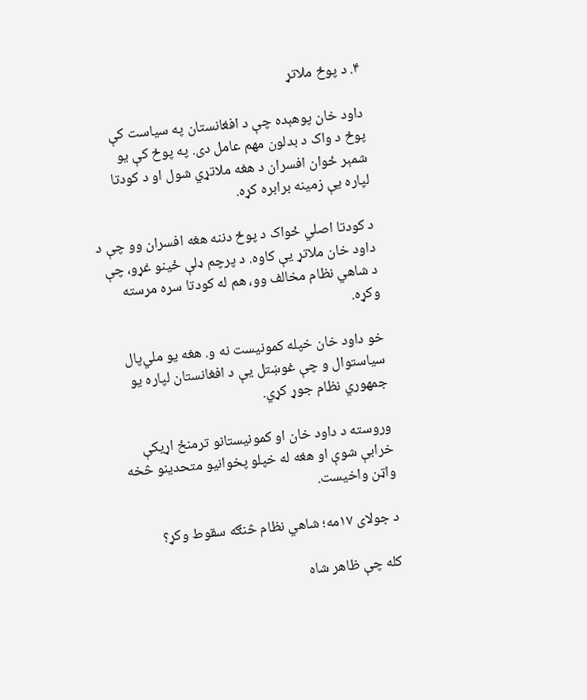۴. د پوځ ملاتړ

داود خان پوهېده چې د افغانستان په سیاست کې پوځ د واک د بدلون مهم عامل دی. په پوځ کې یو شمېر ځوان افسران د هغه ملاتړي شول او د کودتا لپاره یې زمینه برابره کړه.

د کودتا اصلي ځواک د پوځ دننه هغه افسران وو چې د داود خان ملاتړ یې کاوه. د پرچم ډلې ځینو غړو، چې د شاهي نظام مخالف وو، هم له کودتا سره مرسته وکړه.

خو داود خان خپله کمونیست نه و. هغه یو ملي‌پال سیاستوال و چې غوښتل یې د افغانستان لپاره یو جمهوري نظام جوړ کړي.

وروسته د داود خان او کمونیستانو ترمنځ اړیکې خرابې شوې او هغه له خپلو پخوانیو متحدینو څخه واټن واخیست.

د جولای ۱۷مه؛ شاهي نظام څنګه سقوط وکړ؟

کله چې ظاهر شاه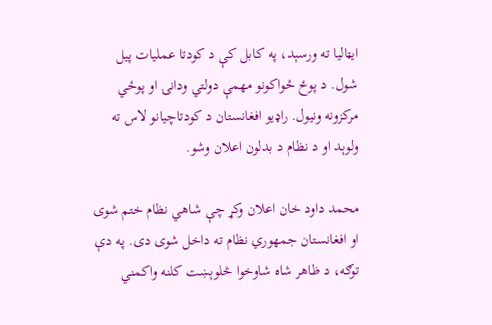ایټالیا ته ورسېد، په کابل کې د کودتا عملیات پیل شول. د پوځ ځواکونو مهمې دولتي ودانۍ او پوځي مرکزونه ونیول. راډیو افغانستان د کودتاچیانو لاس ته ولوېد او د نظام د بدلون اعلان وشو.

محمد داود خان اعلان وکړ چې شاهي نظام ختم شوی او افغانستان جمهوري نظام ته داخل شوی دی. په دې توګه، د ظاهر شاه شاوخوا څلوېښت کلنه واکمني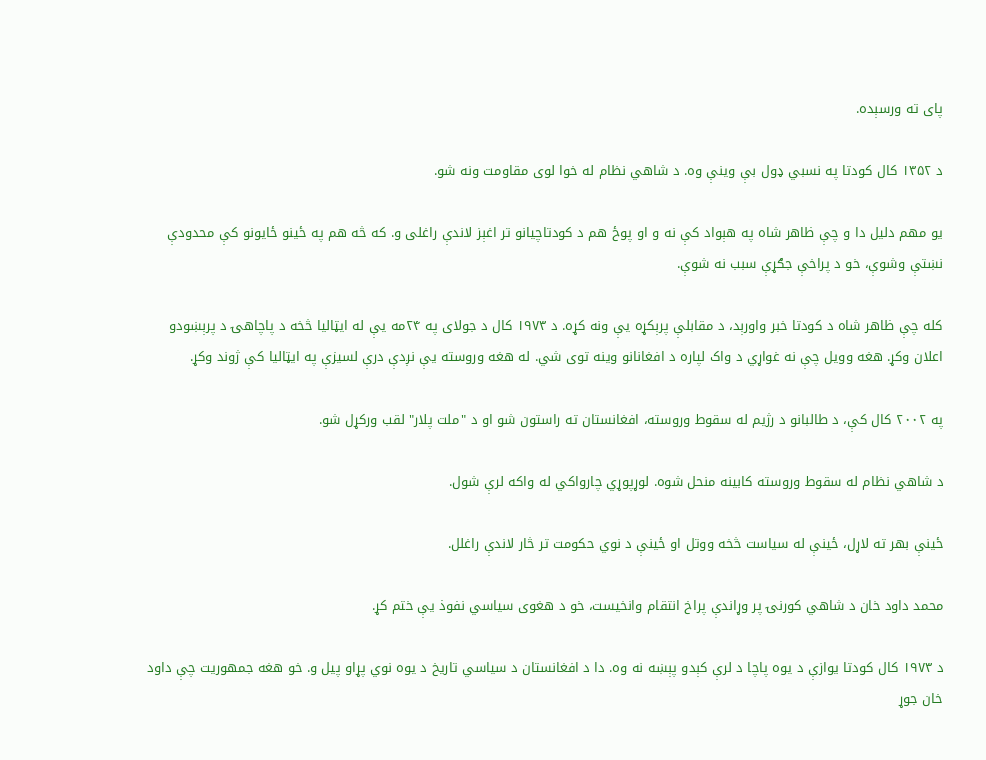پای ته ورسېده.

د ۱۳۵۲ کال کودتا په نسبي ډول بې وینې وه. د شاهي نظام له خوا لوی مقاومت ونه شو.

یو مهم دلیل دا و چې ظاهر شاه په هېواد کې نه و او پوځ هم د کودتاچیانو تر اغېز لاندې راغلی و. که څه هم په ځینو ځایونو کې محدودې نښتې وشوې، خو د پراخې جګړې سبب نه شوې.

کله چې ظاهر شاه د کودتا خبر واورېد، د مقابلې پرېکړه یې ونه کړه. د ۱۹۷۳ کال د جولای په ۲۴مه یې له ایټالیا څخه د پاچاهۍ د پرېښودو اعلان وکړ. هغه وویل چې نه غواړي د واک لپاره د افغانانو وینه توی شي. له هغه وروسته یې نږدې درې لسیزې په ایټالیا کې ژوند وکړ.

په ۲۰۰۲ کال کې، د طالبانو د رژیم له سقوط وروسته، افغانستان ته راستون شو او د "ملت پلار" لقب ورکړل شو.

د شاهي نظام له سقوط وروسته کابینه منحل شوه. لوړپوړي چارواکي له واکه لرې شول.

ځینې بهر ته لاړل، ځینې له سیاست څخه ووتل او ځینې د نوي حکومت تر څار لاندې راغلل.

محمد داود خان د شاهي کورنۍ پر وړاندې پراخ انتقام وانخیست، خو د هغوی سیاسي نفوذ یې ختم کړ.

د ۱۹۷۳ کال کودتا یوازې د یوه پاچا د لرې کېدو پېښه نه وه. دا د افغانستان د سیاسي تاریخ د یوه نوي پړاو پیل و. خو هغه جمهوریت چې داود خان جوړ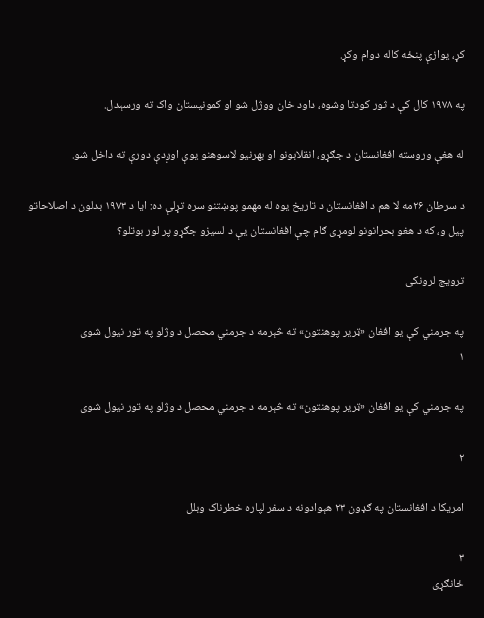کړ، یوازې پنځه کاله دوام وکړ.

په ۱۹۷۸ کال کې د ثور کودتا وشوه، داود خان ووژل شو او کمونیستان واک ته ورسېدل.

له هغې وروسته افغانستان د جګړو، انقلابونو او بهرنیو لاسوهنو یوې اوږدې دورې ته داخل شو.

د سرطان ۲۶مه لا هم د افغانستان د تاریخ یوه له مهمو پوښتنو سره تړلې ده: ایا د ۱۹۷۳ بدلون د اصلاحاتو پیل و، که د هغو بحرانونو لومړی ګام چې افغانستان یې د لسیزو جګړو پر لور بوتلو؟

ترویج لرونکی

په جرمني کې یو افغان «ټریر پوهنتون» ته څېرمه د جرمني محصل د وژلو په تور نیول شوی
۱

په جرمني کې یو افغان «ټریر پوهنتون» ته څېرمه د جرمني محصل د وژلو په تور نیول شوی

۲

امریکا د افغانستان په ګډون ۲۳ هېوادونه د سفر لپاره خطرناک وبلل

۳
ځانګړی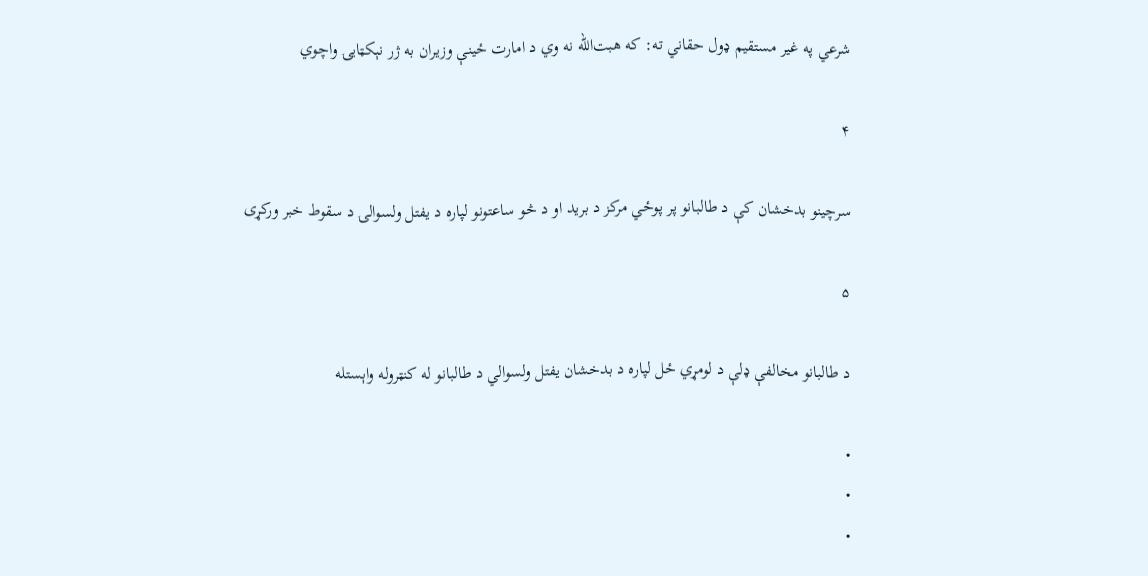شرعي په غیر مستقیم ډول حقاني ته: که هبت‌الله نه وي د امارت ځینې وزیران به ژر نېکټایۍ واچوي

۴

سرچینو بدخشان کې د طالبانو پر پوځي مرکز د برید او د څو ساعتونو لپاره د یفتل ولسوالۍ د سقوط خبر ورکړی

۵

د طالبانو مخالفې ډلې د لومړي ځل لپاره د بدخشان یفتل ولسوالي د طالبانو له کنټروله واېستله

•
•
•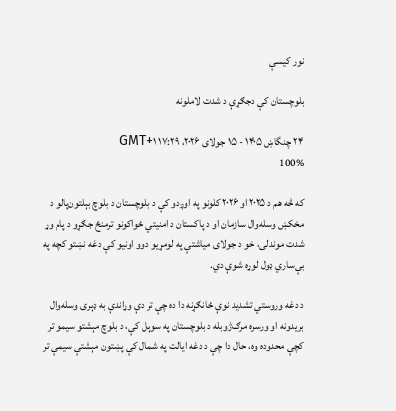نور کیسې

بلوچستان کې دجګړې د شدت لاملونه

۲۴ چنگاښ ۱۴۰۵ - ۱۵ جولای ۲۰۲۶، ۱۷:۲۹ GMT+۱
100%

که څه هم د ۲۰۲۵ او ۲۰۲۶ کلونو په اوږدو کې د بلوچستان د بلوچ بېلتون‌پالو د مخکښ وسله‌وال سازمان او د پاکستان د امنیتي ځواکونو ترمنځ جګړو د پام وړ شدت موندلی، خو د جولای میاشتې په لومړیو دوو اونیو کې دغه نښتو کچه په بې‌ساري ډول لوړه شوې دي.

د دغه وروستي تشدید نوې ځانګړنه دا ده چې تر دې وړاندې به ډېری وسله‌وال بریدونه او ورسره مرګ‌ژوبله د بلوچستان په سوېل کې، د بلوچ مېشتو سیمو تر کچې محدوده وه، حال دا چې د دغه ایالت په شمال کې پښتون مېشتې سیمې تر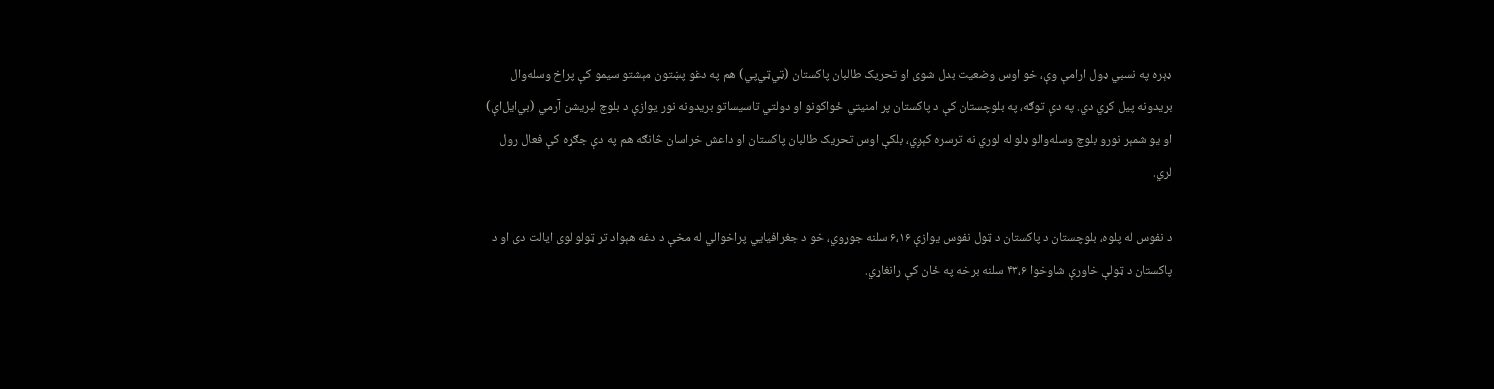ډېره په نسبي ډول ارامې وې، خو اوس وضعیت بدل شوی او تحریک طالبان پاکستان (ټي‌ټي‌پي) هم په دغو پښتون مېشتو سیمو کې پراخ وسله‌وال بریدونه پیل کړي دي. په دې توګه، په بلوچستان کې د پاکستان پر امنیتي ځواکونو او دولتي تاسیساتو بریدونه نور یوازې د بلوچ لبریشن آرمي (بي‌ایل‌اې) او یو شمېر نورو بلوچ وسله‌والو ډلو له لوري نه ترسره کېږي، بلکې اوس تحریک طالبان پاکستان او داعش خراسان څانګه هم په دې جګړه کې فعال رول لري.

د نفوس له پلوه، بلوچستان د پاکستان د ټول نفوس یوازې ۶،۱۶ سلنه جوړوي، خو د جغرافیایي پراخوالي له مخې د دغه هېواد تر ټولو لوی ایالت دی او د پاکستان د ټولې خاورې شاوخوا ۴۳،۶ سلنه برخه په ځان کې رانغاړي.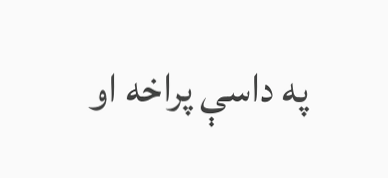په داسې پراخه او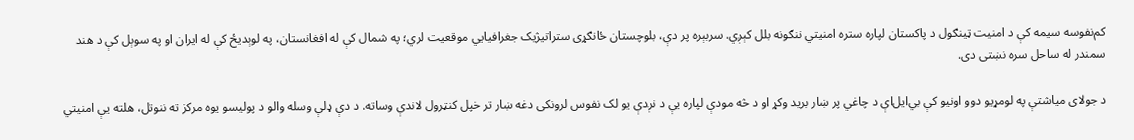کم‌نفوسه سیمه کې د امنیت ټینګول د پاکستان لپاره ستره امنیتي ننګونه بلل کېږي. سربېره پر دې، بلوچستان ځانګړی ستراتیژیک جغرافیایي موقعیت لري؛ په شمال کې له افغانستان، په لوېدیځ کې له ایران او په سوېل کې د هند سمندر له ساحل سره نښتی دی.

د جولای میاشتې په لومړیو دوو اونیو کې بي‌ایل‌اې د چاغي پر ښار برید وکړ او د څه مودې لپاره یې د نږدې یو لک نفوس لرونکی دغه ښار تر خپل کنټرول لاندې وساته. د دې ډلې وسله والو د پولیسو یوه مرکز ته ننوتل، هلته یې امنیتي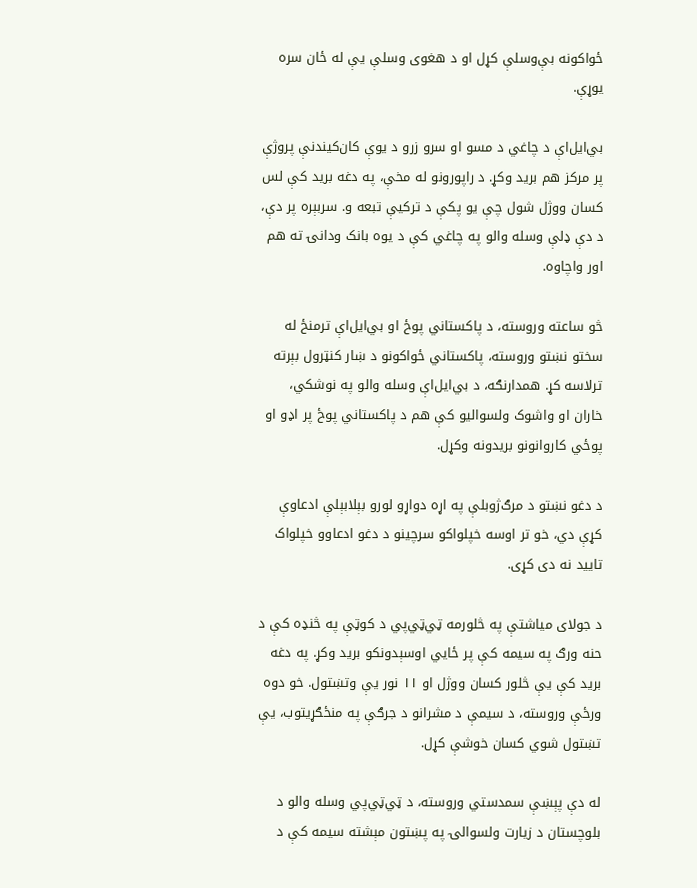ځواکونه بې‌وسلې کړل او د هغوی وسلې یې له ځان سره یوړې.

بي‌ایل‌اې د چاغي د مسو او سرو زرو د یوې کان‌کیندنې پروژې پر مرکز هم برید وکړ. د راپورونو له مخې، په دغه برید کې لس کسان ووژل شول چې یو پکې د ترکیې تبعه و. سربېره پر دې، د دې ډلې وسله والو په چاغي کې د یوه بانک ودانۍ ته هم اور واچاوه.

څو ساعته وروسته، د پاکستاني پوځ او بي‌ایل‌اې ترمنځ له سختو نښتو وروسته، پاکستاني ځواکونو د ښار کنټرول بېرته ترلاسه کړ. همدارنګه، د بي‌ایل‌اې وسله والو په نوشکي، خاران او واشوک ولسوالیو کې هم د پاکستاني پوځ پر اډو او پوځي کاروانونو بریدونه وکړل.

د دغو نښتو د مرګ‌ژوبلې په اړه دواړو لورو بېلابېلې ادعاوې کړې دي، خو تر اوسه خپلواکو سرچینو د دغو ادعاوو خپلواک تایید نه دی کړی.

د جولای میاشتې په څلورمه ټي‌ټي‌پي د کوټې په څنډه کې د حنه ورګ په سیمه کې پر ځايي اوسېدونکو برید وکړ. په دغه برید کې یې څلور کسان ووژل او ۱۱ نور یې وتښتول. خو دوه ورځې وروسته، د سیمې د مشرانو د جرګې په منځګړیتوب، یې تښتول شوي کسان خوشې کړل.

له دې پېښې سمدستي وروسته، د ټي‌ټي‌پي وسله والو د بلوچستان د زیارت ولسوالۍ په پښتون مېشته سیمه کې د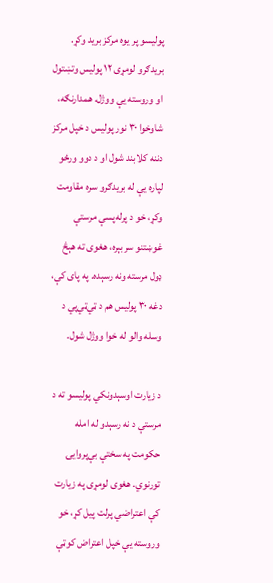پولیسو پر یوه مرکز برید وکړ. بریدګرو لومړی ۱۲ پولیس وتښتول او وروسته یې ووژل. همدارنګه، شاوخوا ۳۰ نور پولیس د خپل مرکز دننه کلابند شول او د دوو ورځو لپاره یې له بریدګرو سره مقاومت وکړ، خو د پرله‌پسې مرستې غوښتنو سربېره، هغوی ته هېڅ ډول مرسته ونه رسېده. په پای کې، دغه ۳۰ پولیس هم د ټي‌ټي‌پي د وسله والو له خوا ووژل شول.

د زیارت اوسېدونکي پولیسو ته د مرستې د نه رسېدو له امله حکومت په سختې بې‌پروايۍ تورنوي. هغوی لومړی په زیارت کې اعتراضي پرلت پیل کړ، خو وروسته یې خپل اعتراض کوټې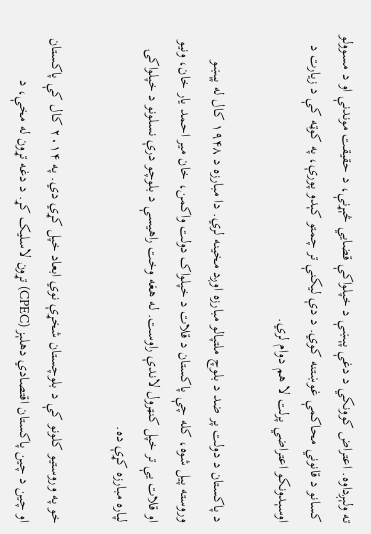ته ولېږداوه. اعتراض کوونکي د دغې پېښې د خپلواکې قضايي څېړنې، د حقیقت موندنې او د مسوولو کسانو د قانوني محاکمې غوښتنه کوي. د دې لیکنې تر چمتو کېدو پورې، په کوټه کې د زیارت د اوسېدونکو اعتراضي پرلت لا هم دوام لري.

د پاکستان د دولت پر ضد د بلوچ ملتپالو مبارزه اوږد مخينه لري. دا مبارزه د ۱۹۴۸ کال له پېښو وروسته پیل شوه، کله چې پاکستان د قلات د خپلواک دولت واکمن، خان میر احمد یار خان، ونیو او قلات یې تر خپل کنټرول لاندې راوست. له هغه وخت راهيسې د بلوچو درې نسلونو د خپلواکۍ لپاره مبارزه کړې ده.

خو په وروستیو کلونو کې د بلوچستان شخړې نوي ابعاد خپل کړي دي. په ۲۰۱۴ کال کې پاکستان او چین د چین پاکستان اقتصادي دهلېز (CPEC) تړون لاسلیک کړ. د دغه تړون له مخې، د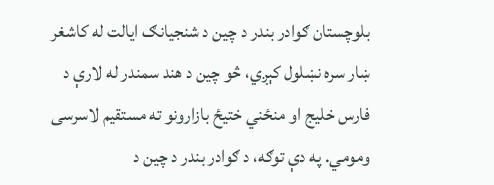بلوچستان ګوادر بندر د چین د شنجیانګ ایالت له کاشغر ښار سره نښلول کېږي، څو چین د هند سمندر له لارې د فارس خلیج او منځني ختیځ بازارونو ته مستقیم لاسرسی ومومي. په دې توګه، د ګوادر بندر د چین د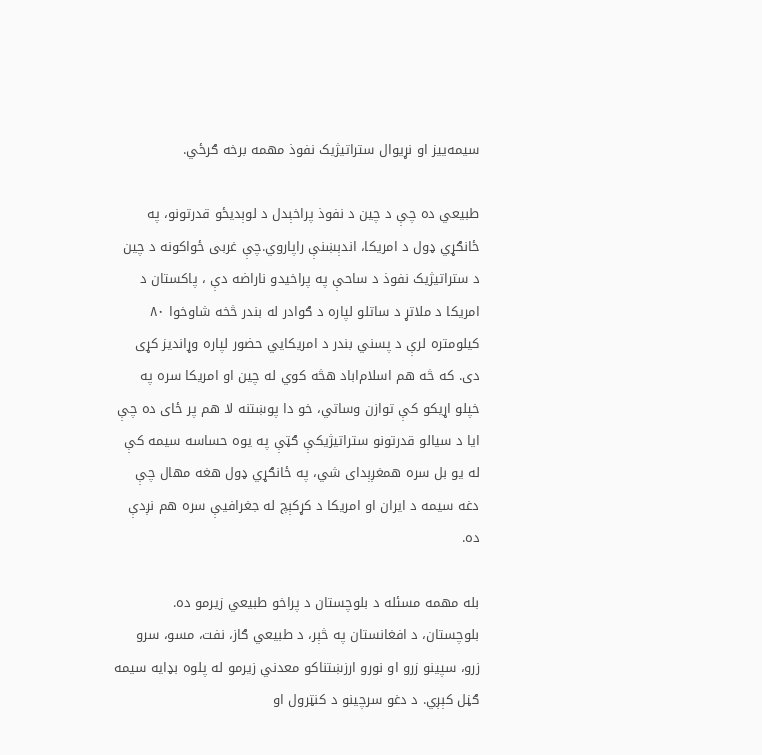سیمه‌ییز او نړیوال ستراتیژیک نفوذ مهمه برخه ګرځي.

طبیعي ده چې د چین د نفوذ پراخېدل د لوېدیځو قدرتونو، په ځانګړي ډول د امریکا، اندېښنې راپاروي.چې غربی ځواکونه د چین د ستراتیژیک نفوذ د ساحې په پراخیدو ناراضه دې ، پاکستان د امریکا د ملاتړ د ساتلو لپاره د ګوادر له بندر څخه شاوخوا ۸۰ کیلومتره لرې د پسني بندر د امریکايي حضور لپاره وړاندیز کړی دی. که څه هم اسلام‌اباد هڅه کوي له چین او امریکا سره په خپلو اړیکو کې توازن وساتي، خو دا پوښتنه لا هم پر ځای ده چې ایا د سیالو قدرتونو ستراتیژیکې ګټې په یوه حساسه سیمه کې له یو بل سره همغږېدای شي، په ځانګړي ډول هغه مهال چې دغه سیمه د ایران او امریکا د کړکېچ له جغرافیې سره هم نږدې ده.

بله مهمه مسئله د بلوچستان د پراخو طبیعي زیرمو ده. بلوچستان، د افغانستان په څېر، د طبیعي ګاز، نفت، مسو، سرو زرو، سپینو زرو او نورو ارزښتناکو معدني زیرمو له پلوه بډایه سیمه ګڼل کېږي. د دغو سرچینو د کنټرول او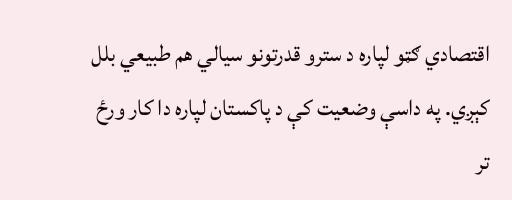اقتصادي ګټو لپاره د سترو قدرتونو سیالي هم طبیعي بلل کېږي. په داسې وضعیت کې د پاکستان لپاره دا کار ورځ تر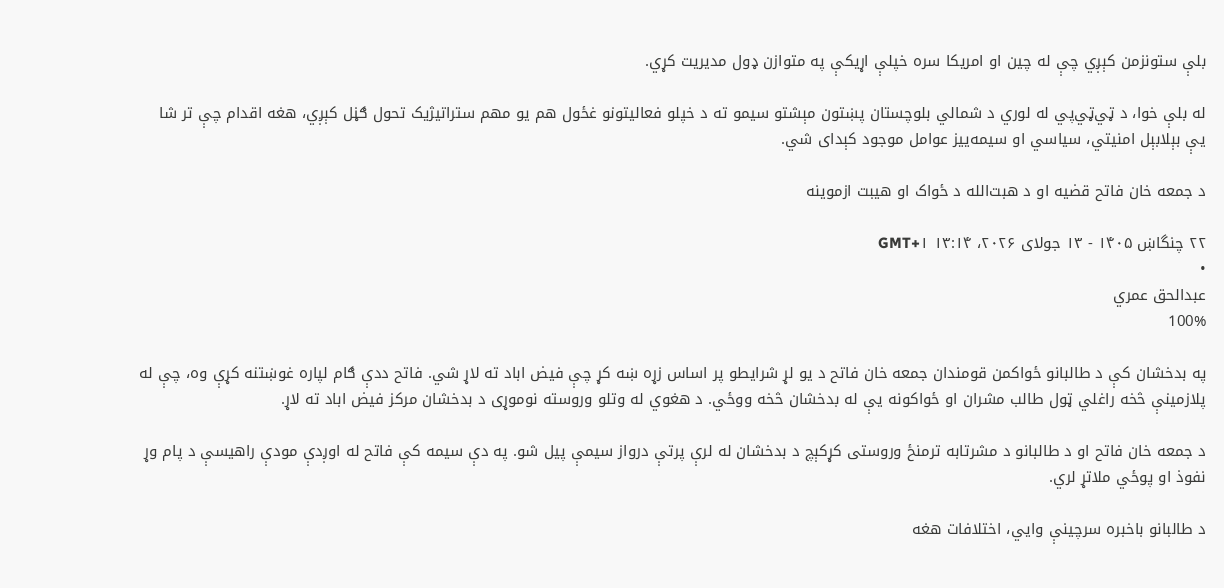بلې ستونزمن کېږي چې له چین او امریکا سره خپلې اړیکې په متوازن ډول مدیریت کړي.

له بلې خوا، د ټي‌ټي‌پي له لوري د شمالي بلوچستان پښتون مېشتو سیمو ته د خپلو فعالیتونو غځول هم یو مهم ستراتیژیک تحول ګڼل کېږي، هغه اقدام چې تر شا یې بېلابېل امنیتي، سیاسي او سیمه‌ییز عوامل موجود کېدای شي.

د جمعه خان فاتح قضیه او د هبت‌الله د ځواک او هیبت ازموینه

۲۲ چنگاښ ۱۴۰۵ - ۱۳ جولای ۲۰۲۶، ۱۳:۱۴ GMT+۱
•
عبدالحق عمري
100%

په بدخشان کې د طالبانو ځواکمن قومندان جمعه خان فاتح د یو لړ شرایطو پر اساس زړه ښه کړ چې فیض اباد ته لاړ شي. فاتح ددې ګام لپاره غوښتنه کړې وه، چې له پلازمینې څخه راغلي ټول طالب مشران او ځواکونه یې له بدخشان څخه ووځي. د هغوي له وتلو وروسته نوموړی د بدخشان مرکز فیض اباد ته لاړ.

د جمعه خان فاتح او د طالبانو د مشرتابه ترمنځ وروستی کړکېچ د بدخشان له لرې پرتې درواز سیمې پیل شو. په دې سیمه کې فاتح له اوږدې مودې راهیسې د پام وړ نفوذ او پوځي ملاتړ لري.

د طالبانو باخبره سرچینې وايي، اختلافات هغه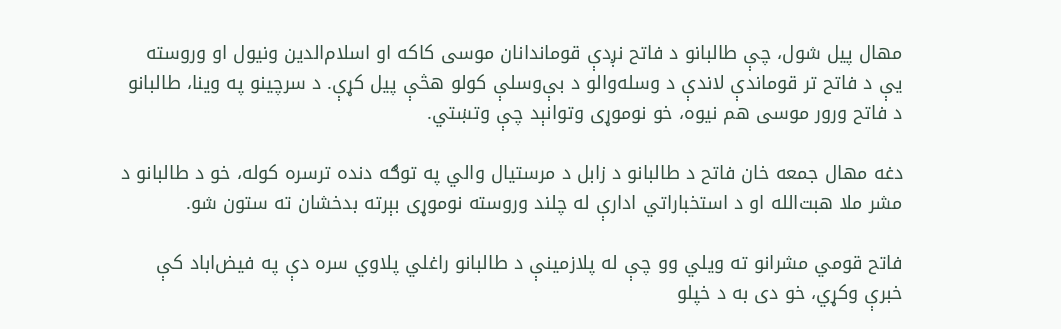مهال پیل شول، چې طالبانو د فاتح نږدې قوماندانان موسی کاکه او اسلام‌الدین ونیول او وروسته یې د فاتح تر قوماندې لاندې د وسله‌والو د بې‌وسلې کولو هڅې پیل کړې. د سرچینو په وینا، طالبانو د فاتح ورور موسی هم نیوه، خو نوموړی وتوانېد چې وتښتي.

دغه مهال جمعه خان فاتح د طالبانو د زابل د مرستیال والي په توګه دنده ترسره کوله، خو د طالبانو د مشر ملا هبت‌الله او د استخباراتي ادارې له چلند وروسته نوموړی بېرته بدخشان ته ستون شو.

فاتح قومي مشرانو ته ویلي وو چې له پلازمینې د طالبانو راغلي پلاوي سره دې په فیض‌اباد کې خبرې وکړي، خو دی به د خپلو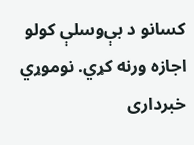کسانو د بې‌وسلې کولو اجازه ورنه کړي. نوموړي خبرداری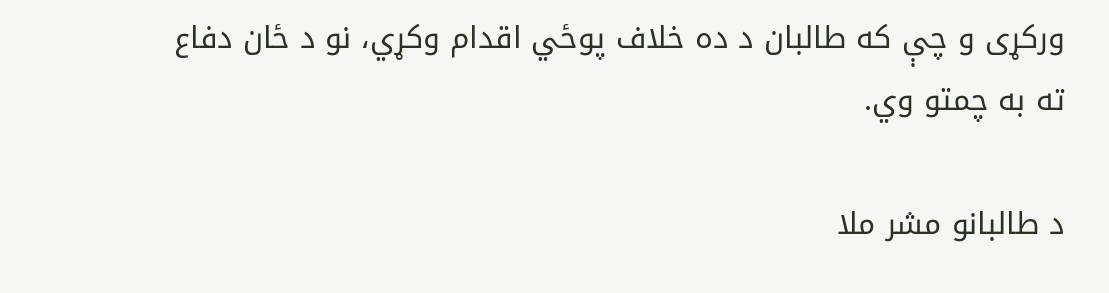ورکړی و چې که طالبان د ده خلاف پوځي اقدام وکړي، نو د ځان دفاع ته به چمتو وي.

د طالبانو مشر ملا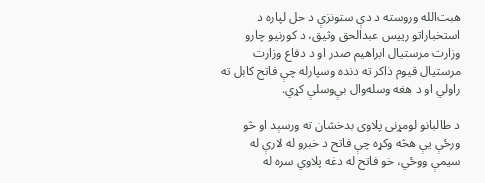هبت‌الله وروسته د دې ستونزې د حل لپاره د استخباراتو رییس عبدالحق وثیق، د کورنیو چارو وزارت مرستیال ابراهیم صدر او د دفاع وزارت مرستیال قیوم ذاکر ته دنده وسپارله چې فاتح کابل ته راولي او د هغه وسله‌وال بې‌وسلې کړي.

د طالبانو لومړنی پلاوی بدخشان ته ورسېد او څو ورځې یې هڅه وکړه چې فاتح د خبرو له لارې له سیمې ووځي، خو فاتح له دغه پلاوي سره له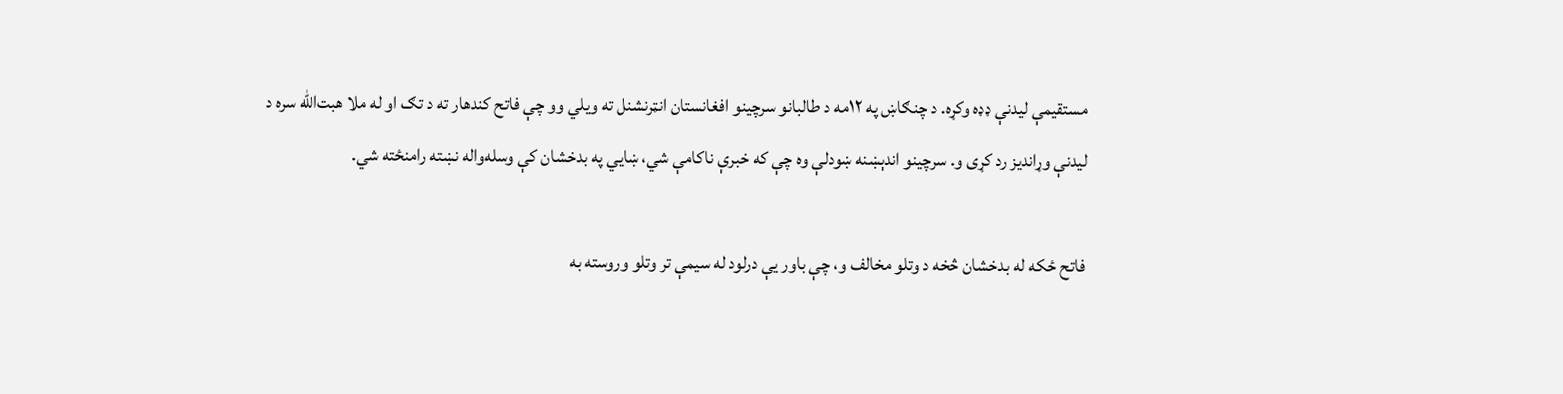مستقیمې لیدنې ډډه وکړه. د چنګاښ په ۱۲مه د طالبانو سرچینو افغانستان انټرنشنل ته ویلي وو چې فاتح کندهار ته د تګ او له ملا هبت‌الله سره د لیدنې وړاندیز رد کړی و. سرچینو اندېښنه ښودلې وه چې که خبرې ناکامې شي، ښايي په بدخشان کې وسله‌واله نښته رامنځته شي.

فاتح ځکه له بدخشان څخه د وتلو مخالف و، چې باور یې درلود له سیمې تر وتلو وروسته به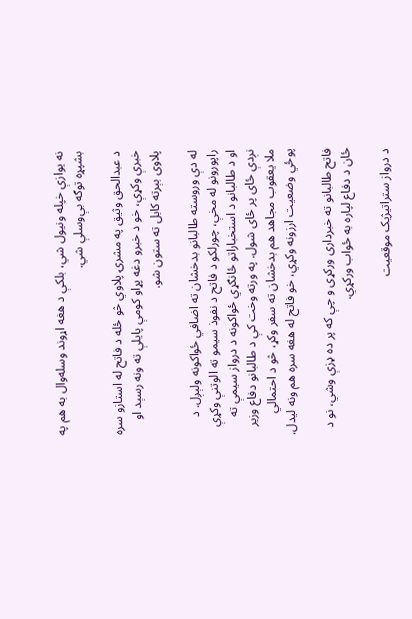نه یوازې خپله ونیول شي، بلکې د هغه اړوند وسله‌وال به هم په بشپړه توګه بې‌وسلې شي.

د عبدالحق وثیق په مشرۍ پلاوي څو ځله د فاتح له استازو سره خبرې وکړې، خو د خبرو دغه پړاو کومې پایلې ته ونه رسېد او پلاوی بېرته کابل ته ستون شو.

له دې وروسته طالبانو بدخشان ته اضافي ځواکونه ولېږل. د راپورونو له مخې، چورلکو د فاتح د نفوذ سیمو ته الوتنې وکړې او د طالبانو د استخباراتو ځانګړي ځواکونه د درواز سیمې ته نږدې ځای پر ځای شول. په ورته وخت کې د طالبانو دفاع وزیر ملا یعقوب مجاهد هم بدخشان ته سفر وکړ، څو د احتمالي پوځي وضعیت ارزونه وکړي، خو فاتح له هغه سره هم ونه لیدل.

فاتح طالبانو ته خبرداری ورکړی و چې که پر ده ډزې وشي، نو د ځان د دفاع لپاره به ځواب ورکړي.

د درواز ستراتیژیک موقعیت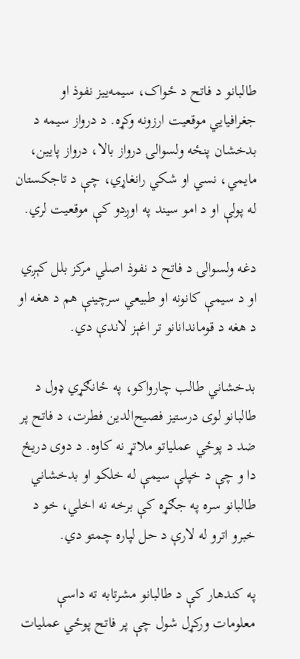طالبانو د فاتح د ځواک، سیمه‌ییز نفوذ او جغرافیایي موقعیت ارزونه وکړه. د درواز سیمه د بدخشان پنځه ولسوالۍ درواز بالا، درواز پایین، مایمي، نسي او شکي رانغاړي، چې د تاجکستان له پولې او د امو سیند په اوږدو کې موقعیت لري.

دغه ولسوالۍ د فاتح د نفوذ اصلي مرکز بلل کېږي او د سیمې کانونه او طبیعي سرچینې هم د هغه او د هغه د قوماندانانو تر اغېز لاندې دي.

بدخشاني طالب چارواکو، په ځانګړي ډول د طالبانو لوی درستیز فصیح‌الدین فطرت، د فاتح پر ضد د پوځي عملیاتو ملاتړ نه کاوه. د دوی دریځ دا و چې د خپلې سیمې له خلکو او بدخشاني طالبانو سره په جګړه کې برخه نه اخلي، خو د خبرو اترو له لارې د حل لپاره چمتو دي.

په کندهار کې د طالبانو مشرتابه ته داسې معلومات ورکړل شول چې پر فاتح پوځي عملیات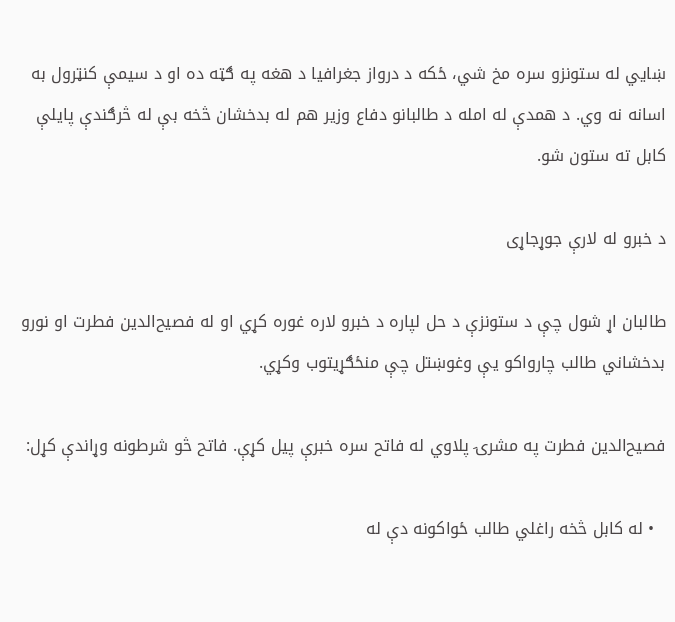ښايي له ستونزو سره مخ شي، ځکه د درواز جغرافیا د هغه په ګټه ده او د سیمې کنټرول به اسانه نه وي. د همدې له امله د طالبانو دفاع وزیر هم له بدخشان څخه بې له څرګندې پایلې کابل ته ستون شو.

د خبرو له لارې جوړجاړی

طالبان اړ شول چې د ستونزې د حل لپاره د خبرو لاره غوره کړي او له فصیح‌الدین فطرت او نورو بدخشاني طالب چارواکو یې وغوښتل چې منځګړیتوب وکړي.

فصیح‌الدین فطرت په مشرۍ پلاوي له فاتح سره خبرې پیل کړې. فاتح څو شرطونه وړاندې کړل:

  • له کابل څخه راغلي طالب ځواکونه دې له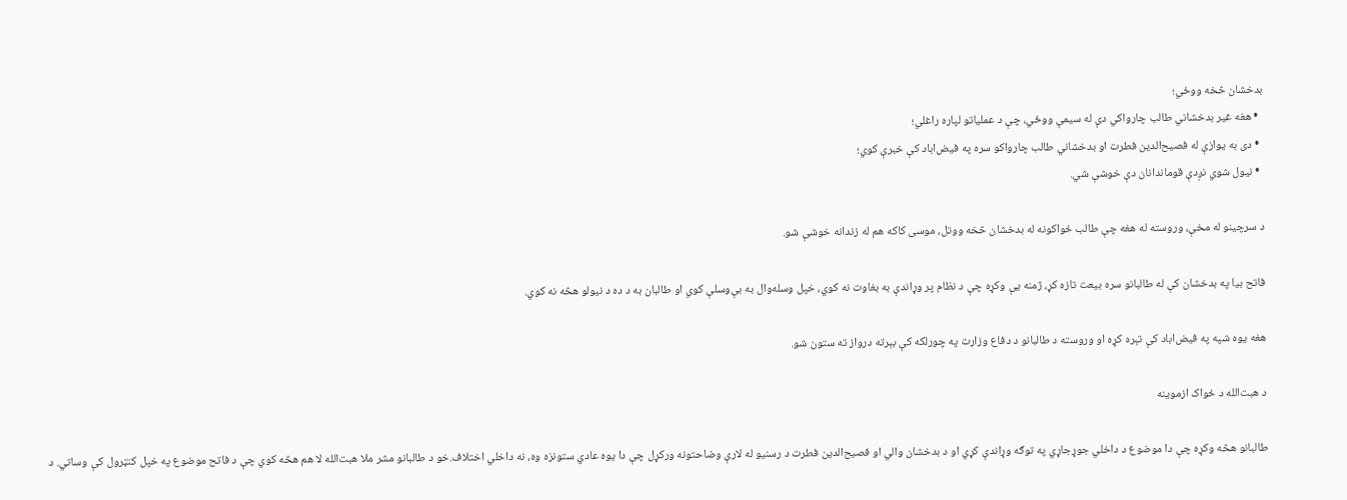بدخشان څخه ووځي؛
  • هغه غیر بدخشاني طالب چارواکي دې له سیمې ووځي، چې د عملیاتو لپاره راغلي؛
  • دی به یوازې له فصیح‌الدین فطرت او بدخشاني طالب چارواکو سره په فیض‌اباد کې خبرې کوي؛
  • نیول شوي نږدې قوماندانان دې خوشې شي.

د سرچینو له مخې، وروسته له هغه چې طالب ځواکونه له بدخشان څخه ووتل، موسی کاکه هم له زندانه خوشې شو.

فاتح بیا په بدخشان کې له طالبانو سره بیعت تازه کړ، ژمنه یې وکړه چې د نظام پر وړاندې به بغاوت نه کوي، خپل وسله‌وال به بې‌وسلې کوي او طالبان به د ده د نیولو هڅه نه کوي.

هغه یوه شپه په فیض‌اباد کې تېره کړه او وروسته د طالبانو د دفاع وزارت په چورلکه کې بېرته درواز ته ستون شو.

د هبت‌الله د ځواک ازموینه

طالبانو هڅه وکړه چې دا موضوع د داخلي جوړجاړي په توګه وړاندې کړي او د بدخشان والي او فصیح‌الدین فطرت د رسنیو له لارې وضاحتونه ورکړل چې دا یوه عادي ستونزه وه، نه داخلي اختلاف.خو د طالبانو مشر ملا هبت‌الله لا هم هڅه کوي چې د فاتح موضوع په خپل کنټرول کې وساتي. د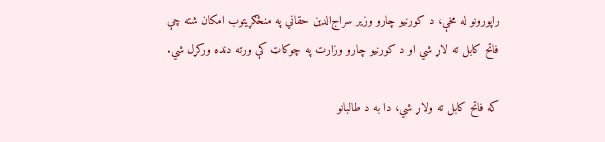راپورونو له مخې، د کورنیو چارو وزیر سراج‌الدین حقاني په منځګړیتوب امکان شته چې فاتح کابل ته لاړ شي او د کورنیو چارو وزارت په چوکاټ کې ورته دنده ورکړل شي.

که فاتح کابل ته ولاړ شي، دا به د طالبانو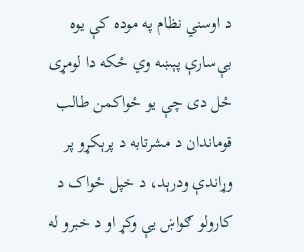د اوسني نظام په موده کې یوه بې‌سارې پېښه وي ځکه دا لومړی ځل دی چې یو ځواکمن طالب قوماندان د مشرتابه د پرېکړو پر وړاندې ودرېد، د خپل ځواک د کارولو ګواښ یې وکړ او د خبرو له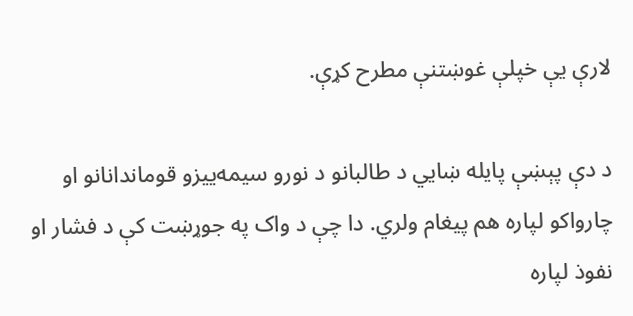لارې یې خپلې غوښتنې مطرح کړې.

د دې پېښې پایله ښايي د طالبانو د نورو سیمه‌ییزو قوماندانانو او چارواکو لپاره هم پیغام ولري. دا چې د واک په جوړښت کې د فشار او نفوذ لپاره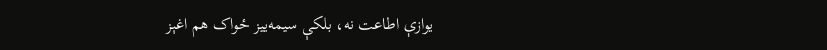یوازې اطاعت نه، بلکې سیمه‌ییز ځواک هم اغېز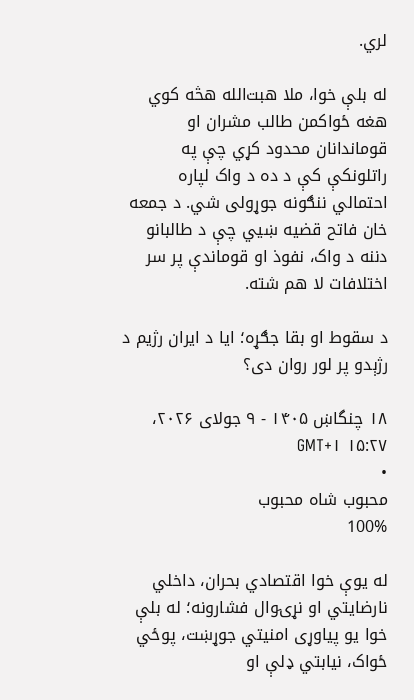لري.

له بلې خوا، ملا هبت‌الله هڅه کوي هغه ځواکمن طالب مشران او قوماندانان محدود کړي چې په راتلونکې کې د ده د واک لپاره احتمالي ننګونه جوړولی شي. د جمعه خان فاتح قضیه ښيي چې د طالبانو دننه د واک، نفوذ او قوماندې پر سر اختلافات لا هم شته.

د سقوط او بقا جګړه؛ ایا د ایران رژیم د رژېدو پر لور روان دی؟

۱۸ چنگاښ ۱۴۰۵ - ۹ جولای ۲۰۲۶، ۱۵:۲۷ GMT+۱
•
محبوب‌ شاه محبوب
100%

له یوې خوا اقتصادي بحران، داخلي نارضایتي او نړۍوال فشارونه؛ له بلې خوا یو پیاوړی امنیتي جوړښت، پوځي ځواک، نیابتي ډلې او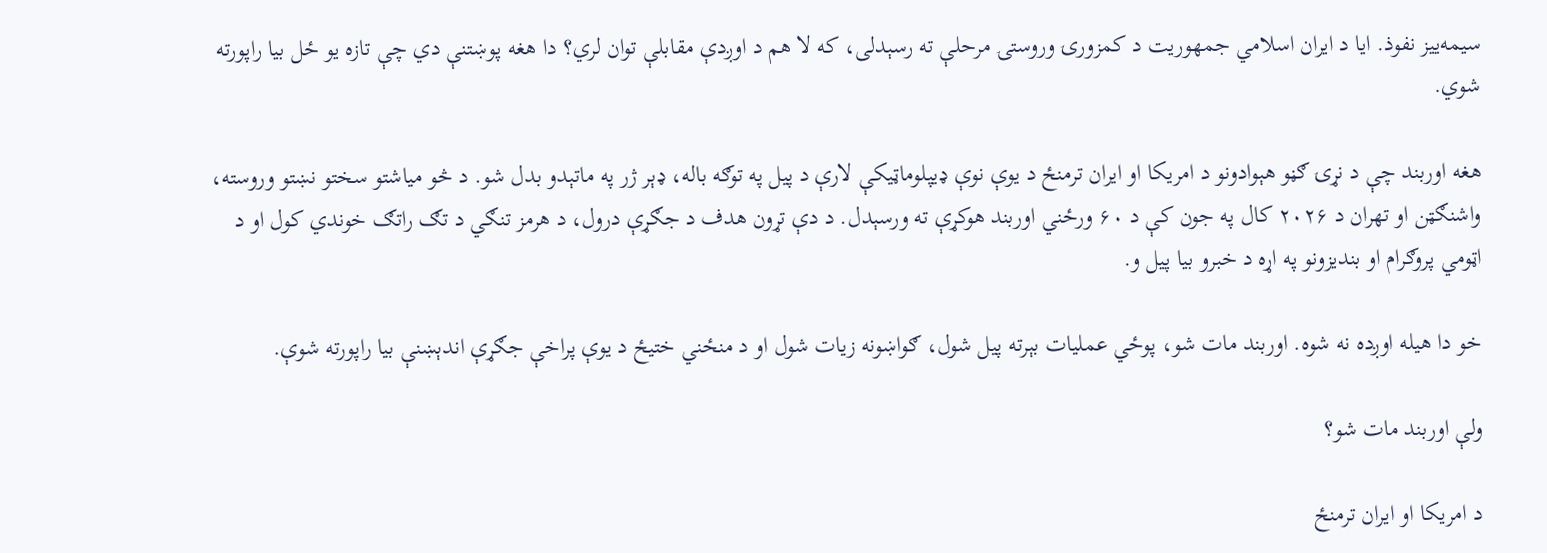سیمه‌ییز نفوذ. ایا د ایران اسلامي جمهوریت د کمزورۍ وروستۍ مرحلې ته رسېدلی، که لا هم د اوږدې مقابلې توان لري؟ دا هغه پوښتنې دي چې تازه یو ځل بیا راپورته شوي.

هغه اوربند چې د نړۍ ګڼو هېوادونو د امریکا او ایران ترمنځ د یوې نوې ډیپلوماټیکې لارې د پیل په توګه باله، ډېر ژر په ماتېدو بدل شو. د څو میاشتو سختو نښتو وروسته، واشنګټن او تهران د ۲۰۲۶ کال په جون کې د ۶۰ ورځني اوربند هوکړې ته ورسېدل. د دې تړون هدف د جګړې درول، د هرمز تنګي د تګ راتګ خوندي کول او د اټومي پروګرام او بندیزونو په اړه د خبرو بیا پیل و.

خو دا هیله اوږده نه شوه. اوربند مات شو، پوځي عملیات بېرته پیل شول، ګواښونه زیات شول او د منځني ختیځ د یوې پراخې جګړې اندېښنې بیا راپورته شوې.

ولې اوربند مات شو؟

د امریکا او ایران ترمنځ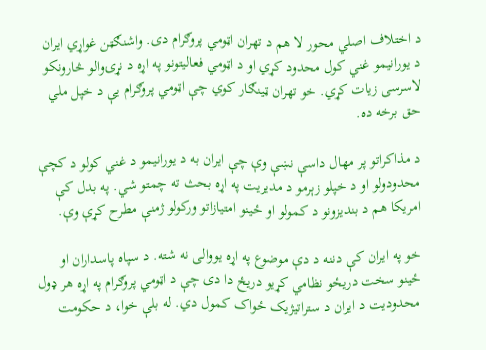د اختلاف اصلي محور لا هم د تهران اټومي پروګرام دی. واشنګټن غواړي ایران د یورانیمو غني کول محدود کړي او د اټومي فعالیتونو په اړه د نړۍوالو څارونکو لاسرسی زیات کړي. خو تهران ټینګار کوي چې اټومي پروګرام یې د خپل ملي حق برخه ده.

د مذاکراتو پر مهال داسې نښې وې چې ایران به د یورانیمو د غني کولو د کچې محدودولو او د خپلو زېرمو د مدیریت په اړه بحث ته چمتو شي. په بدل کې امریکا هم د بندیزونو د کمولو او ځینو امتیازاتو ورکولو ژمنې مطرح کړې وې.

خو په ایران کې دننه د دې موضوع په اړه یووالی نه شته. د سپاه پاسداران او ځینو سخت دریځو نظامي کړیو دریځ دا دی چې د اټومي پروګرام په اړه هر ډول محدودیت د ایران د ستراتیژیک ځواک کمول دي. له بلې خوا، د حکومت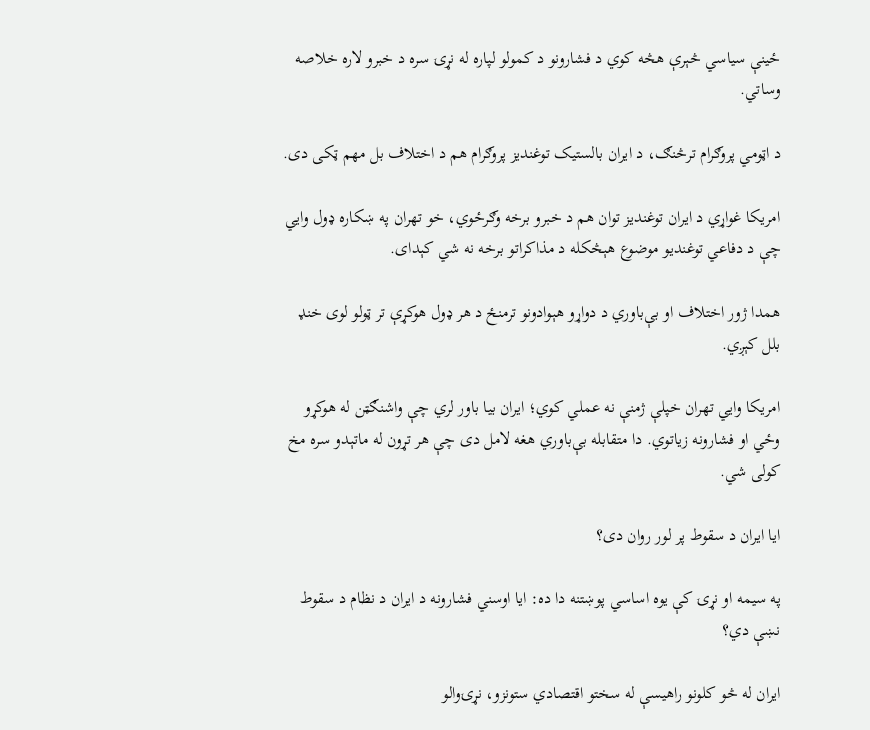ځینې سیاسي څېرې هڅه کوي د فشارونو د کمولو لپاره له نړۍ سره د خبرو لاره خلاصه وساتي.

د اټومي پروګرام ترڅنګ، د ایران بالستیک توغندیز پروګرام هم د اختلاف بل مهم ټکی دی.

امریکا غواړي د ایران توغندیز توان هم د خبرو برخه وګرځوي، خو تهران په ښکاره ډول وايي چې د دفاعي توغندیو موضوع هېڅکله د مذاکراتو برخه نه شي کېدای.

همدا ژور اختلاف او بې‌باوري د دواړو هېوادونو ترمنځ د هر ډول هوکړې تر ټولو لوی خنډ بلل کېږي.

امریکا وايي تهران خپلې ژمنې نه عملي کوي؛ ایران بیا باور لري چې واشنګټن له هوکړو وځي او فشارونه زیاتوي. دا متقابله بې‌باوري هغه لامل دی چې هر تړون له ماتېدو سره مخ کولی شي.

ایا ایران د سقوط پر لور روان دی؟

په سیمه او نړۍ کې یوه اساسي پوښتنه دا ده: ایا اوسني فشارونه د ایران د نظام د سقوط نښې دي؟

ایران له څو کلونو راهیسې له سختو اقتصادي ستونزو، نړۍوالو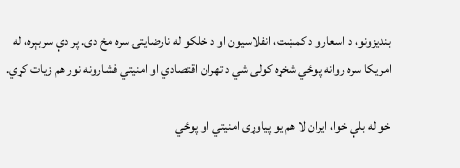بندیزونو، د اسعارو د کمښت، انفلاسیون او د خلکو له نارضایتۍ سره مخ دی. پر دې سربېره، له امریکا سره روانه پوځي شخړه کولی شي د تهران اقتصادي او امنیتي فشارونه نور هم زیات کړي.

خو له بلې خوا، ایران لا هم یو پیاوړی امنیتي او پوځي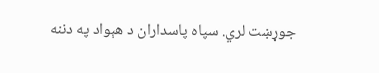جوړښت لري. سپاه پاسداران د هېواد په دننه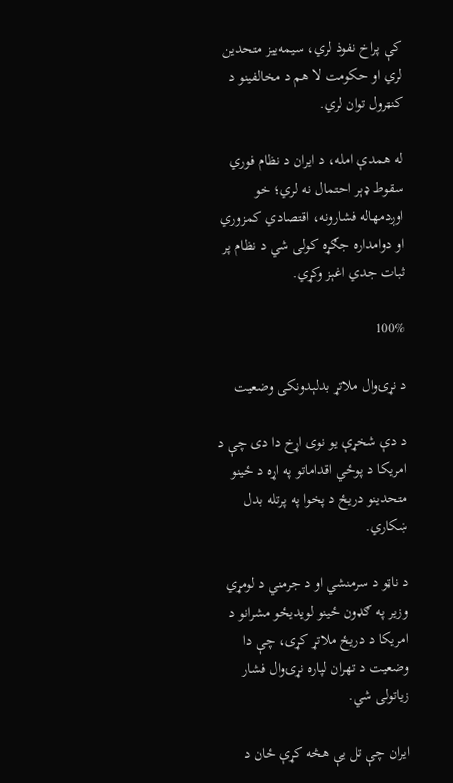کې پراخ نفوذ لري، سیمه‌ییز متحدین لري او حکومت لا هم د مخالفینو د کنټرول توان لري.

له همدې امله، د ایران د نظام فوري سقوط ډېر احتمال نه لري؛ خو اوږدمهاله فشارونه، اقتصادي کمزوري او دوامداره جګړه کولی شي د نظام پر ثبات جدي اغېز وکړي.

100%

د نړۍوال ملاتړ بدلېدونکی وضعیت

د دې شخړې یو نوی اړخ دا دی چې د امریکا د پوځي اقداماتو په اړه د ځینو متحدینو دریځ د پخوا په پرتله بدل ښکاري.

د ناټو د سرمنشي او د جرمني د لومړي وزیر په ګډون ځینو لویدیځو مشرانو د امریکا د دریځ ملاتړ کړی، چې دا وضعیت د تهران لپاره نړۍوال فشار زیاتولی شي.

ایران چې تل یې هڅه کړې ځان د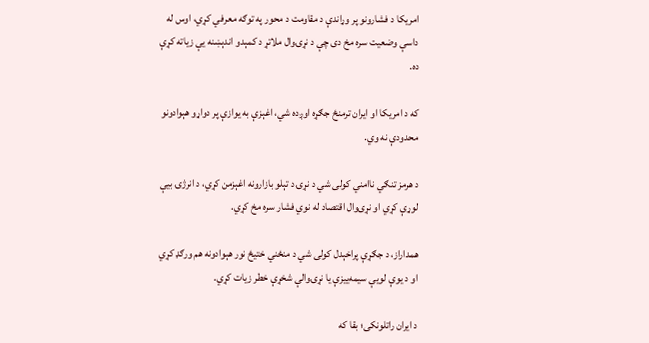امریکا د فشارونو پر وړاندې د مقاومت د محور په توګه معرفي کړي، اوس له داسې وضعیت سره مخ دی چې د نړۍوال ملاتړ د کمېدو اندېښنه یې زیاته کړې ده.

که د امریکا او ایران ترمنځ جګړه اوږده شي، اغېزې به یوازې پر دواړو هېوادونو محدودې نه وي.

د هرمز تنګي ناامني کولی شي د نړۍ د تېلو بازارونه اغېزمن کړي، د انرژۍ بیې لوړې کړي او نړۍوال اقتصاد له نوي فشار سره مخ کړي.

همداراز، د جګړې پراخېدل کولی شي د منځني ختیځ نور هېوادونه هم ورګډ کړي او د یوې لویې سیمه‌ییزې یا نړۍوالې شخړې خطر زیات کړي.

د ایران راتلونکی؛ بقا که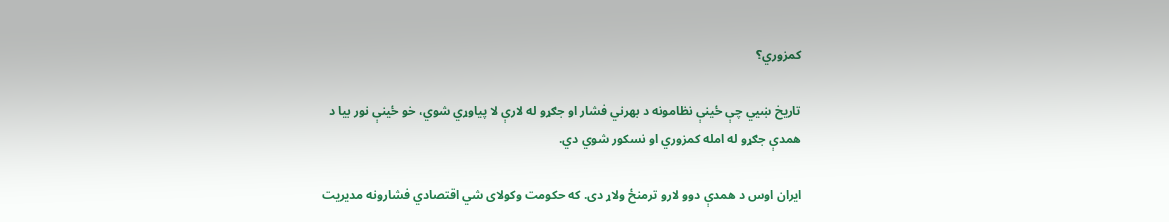کمزوري؟

تاریخ ښيي چې ځینې نظامونه د بهرني فشار او جګړو له لارې لا پیاوړي شوي، خو ځینې نور بیا د همدې جګړو له امله کمزوري او نسکور شوي دي.

ایران اوس د همدې دوو لارو ترمنځ ولاړ دی. که حکومت وکولای شي اقتصادي فشارونه مدیریت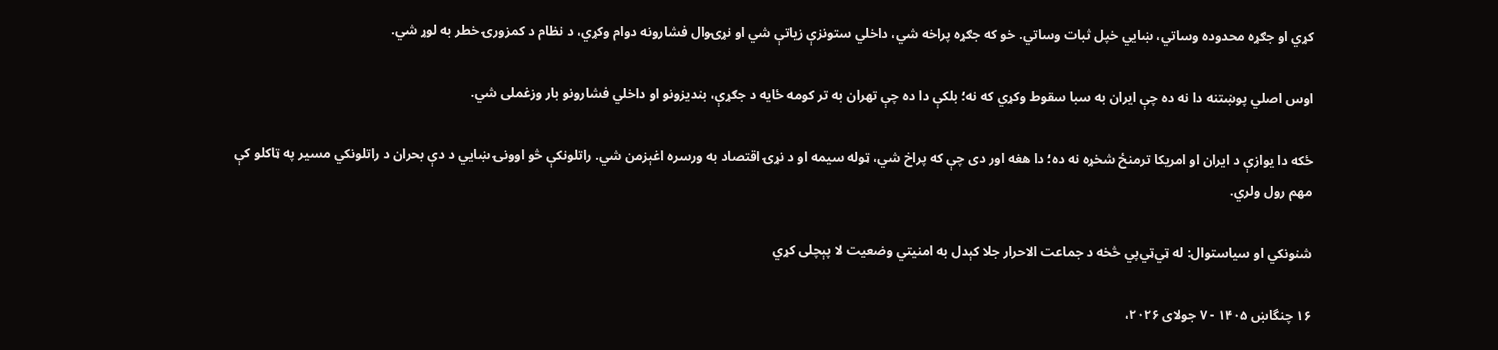کړي او جګړه محدوده وساتي، ښايي خپل ثبات وساتي. خو که جګړه پراخه شي، داخلي ستونزې زیاتې شي او نړۍوال فشارونه دوام وکړي، د نظام د کمزورۍ خطر به لوړ شي.

اوس اصلي پوښتنه دا نه ده چې ایران به سبا سقوط وکړي که نه؛ بلکې دا ده چې تهران به تر کومه ځایه د جګړې، بندیزونو او داخلي فشارونو بار وزغملی شي.

ځکه دا یوازې د ایران او امریکا ترمنځ شخړه نه ده؛ دا هغه اور دی چې که پراخ شي، ټوله سیمه او د نړۍ اقتصاد به ورسره اغېزمن شي. راتلونکې څو اوونۍ ښايي د دې بحران د راتلونکي مسیر په ټاکلو کې مهم رول ولري.

شنونکي او سياستوال: له ټي‌ټي‌پي څخه د جماعت الاحرار جلا کېدل به امنیتي وضعیت لا پېچلی کړي

۱۶ چنگاښ ۱۴۰۵ - ۷ جولای ۲۰۲۶،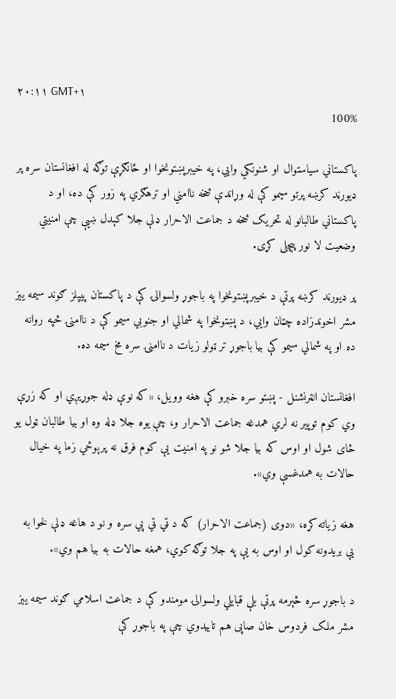۲۰:۱۱ GMT+۱
100%

پاکستاني سياستوال او شنونکي وايي، په خيبرپښتونخوا او ځانګړې توګه له افغانستان سره پر ډیورڼد کرښه پرتو سيمو کې له وړاندې څخه ناامني او ترهګري په زور کې ده، او د پاکستاني طالبانو له تحريک څخه د جماعت الاحرار ډلې جلا کېدل ښيې چې امنيتي وضعيت لا نور پېچلی کړی.

پر ډیورڼد کرښه پرتې د خيبرپښتونخوا په باجوړ ولسوالۍ کې د پاکستان پيپلز ګوند سیمه ييز مشر اخوندزاده چټان وايي، د پښتونخوا په شمالي او جنوبي سيمو کې د ناامنۍ څپه روانه ده او په شمالي سيمو کې بيا باجوړ تر ټولو زيات د ناامنۍ سره مخ سيمه ده.

افغانستان انټرنشنل - پښتو سره خبرو کې هغه وويل، «که نوې ډله جوړيږي او که زړې وي کوم توپير نه لري همدغه جماعت الاحرار و، چې یوه جلا ډله وه او بیا طالبان ټول يو ځای شول او اوس که بيا جلا شو نو په امنيت یې کوم فرق نه پرېوځي زما په خيال حالات به همدغسې وي».

هغه زياته کړه، «دوی (جماعت الاحرار) که د ټي ټي پي سره و نو د هاغه ډلې لخوا به یې بریدونه کول او اوس به یې په جلا توګه کوي، همغه حالات به بيا هم وي».

د باجوړ سره څېرمه پرتې بلې قبايلي ولسوالۍ مومندو کې د جماعت اسلامي ګوند سیمه ييز مشر ملک فردوس خان صاپی هم تاييدوي چې په باجوړ کې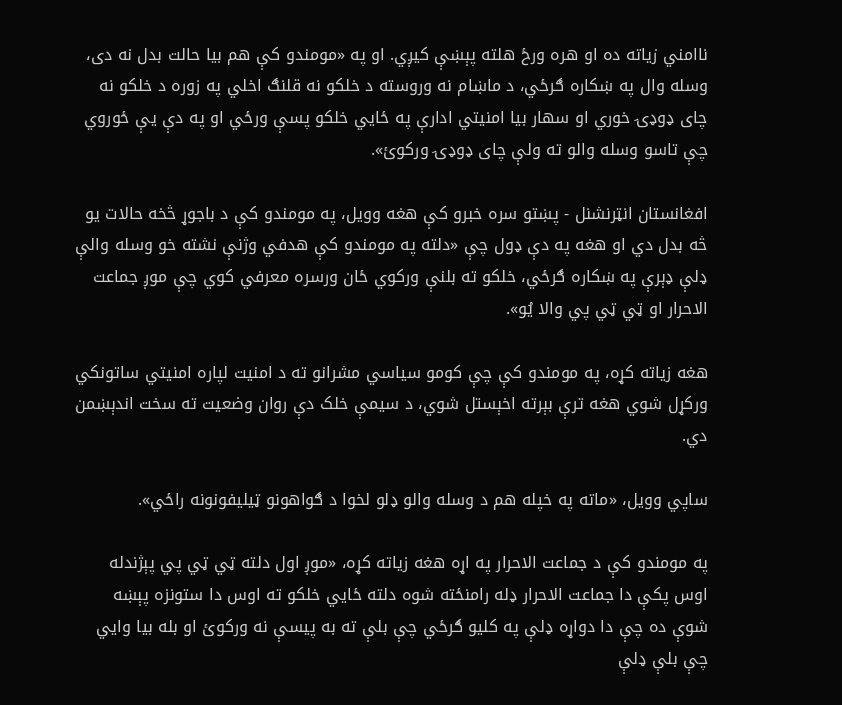ناامني زياته ده او هره ورځ هلته پېښې کيږي. او په «مومندو کې هم بیا حالت بدل نه دی، وسله وال په ښکاره ګرځي، د ماښام نه وروسته د خلکو نه قلنګ اخلي په زوره د خلکو نه چای ډوډۍ خوري او سهار بيا امنيتي ادارې په ځايي خلکو پسې ورځي او په دې یې ځوروي چې تاسو وسله والو ته ولې چای ډوډۍ ورکوئ».

افغانستان انټرنشنل - پښتو سره خبرو کې هغه وويل، په مومندو کې د باجوړ څخه حالات يو څه بدل دي او هغه په دې ډول چې «دلته په مومندو کې هدفي وژنې نشته خو وسله والې ډلې ډېرې په ښکاره ګرځي، خلکو ته بلنې ورکوي ځان ورسره معرفي کوي چې موږ جماعت الاحرار او ټي ټي پي والا يُو».

هغه زياته کړه، په مومندو کې چې کومو سياسي مشرانو ته د امنيت لپاره امنيتي ساتونکي ورکړل شوي هغه ترې بېرته اخېستل شوي، د سيمې خلک دې روان وضعيت ته سخت اندېښمن دي.

ساپي وويل، «ماته په خپله هم د وسله والو ډلو لخوا د ګواهونو ټيليفونونه راځي».

په مومندو کې د جماعت الاحرار په اړه هغه زیاته کړه، «موږ اول دلته ټي ټي پي پېژندله اوس پکې دا جماعت الاحرار ډله رامنځته شوه دلته ځايي خلکو ته اوس دا ستونزه پېښه شوې ده چې دا دواړه ډلې په کليو ګرځي چې بلې ته به پيسې نه ورکوئ او بله بيا وايي چې بلې ډلې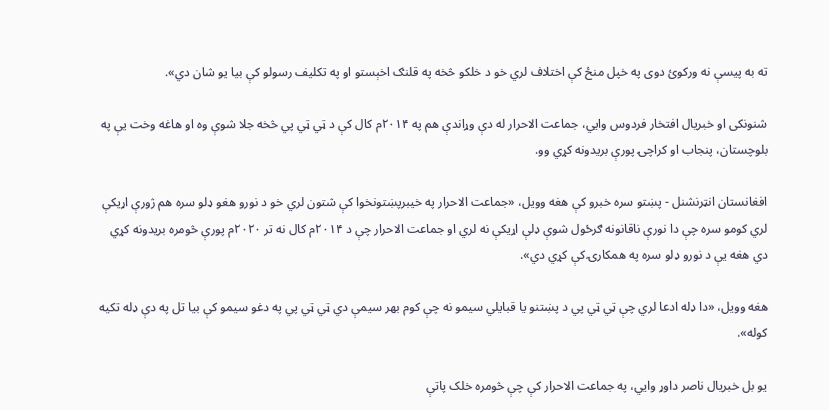ته به پيسې نه ورکوئ دوی په خپل منځ کې اختلاف لري خو د خلکو څخه په قلنګ اخېستو او په تکليف رسولو کې بیا یو شان دي».

شنونکی او خبريال افتخار فردوس وايي، جماعت الاحرار له دې وړاندې هم په ۲۰۱۴م کال کې د ټي ټي پي څخه جلا شوې وه او هاغه وخت یې په بلوچستان، پنجاب او کراچۍ پورې بریدونه کړي وو.

افغانستان انټرنشنل - پښتو سره خبرو کې هغه وويل، «جماعت الاحرار په خيبرپښتونخوا کې شتون لري خو د نورو هغو ډلو سره هم ژورې اړيکې لري کومو سره چې دا نورې ناقانونه ګرځول شوې ډلې اړيکې نه لري او جماعت الاحرار چې د ۲۰۱۴م کال نه تر ۲۰۲۰م پورې څومره بريدونه کړي دي هغه یې د نورو ډلو سره په همکارۍ کې کړي دي».

هغه وويل، «دا ډله ادعا لري چې ټي ټي پي د پښتنو يا قبايلي سيمو نه چې کوم بهر سيمې دي ټي ټي پي په دغو سيمو کې بيا تل په دې ډله تکيه کوله».

يو بل خبريال ناصر داوړ وايي، په جماعت الاحرار کې چې څومره خلک پاتې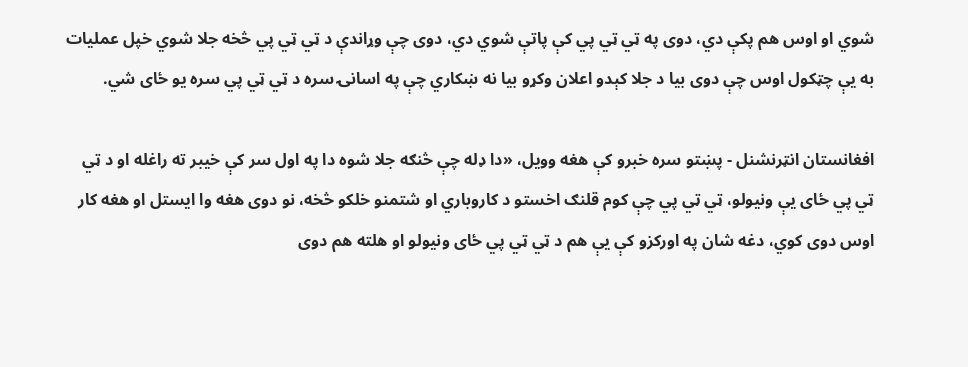شوي او اوس هم پکې دي، دوی په ټي ټي پي کې پاتې شوي دي، دوی چې وړاندې د ټي ټي پي څخه جلا شوي خپل عمليات به یې چټکول اوس چې دوی بیا د جلا کېدو اعلان وکړو بيا نه ښکاري چې په اسانۍ سره د ټي ټي پي سره يو ځای شي.

افغانستان انټرنشنل - پښتو سره خبرو کې هغه وويل، «دا ډله چې څنګه جلا شوه دا په اول سر کې خيبر ته راغله او د ټي ټي پي ځای یې ونيولو، ټي ټي پي چې کوم قلنګ اخستو د کاروباري او شتمنو خلکو څخه، نو دوی هغه وا ايستل او هغه کار اوس دوی کوي، دغه شان په اورکزو کې یې هم د ټي ټي پي ځای ونيولو او هلته هم دوی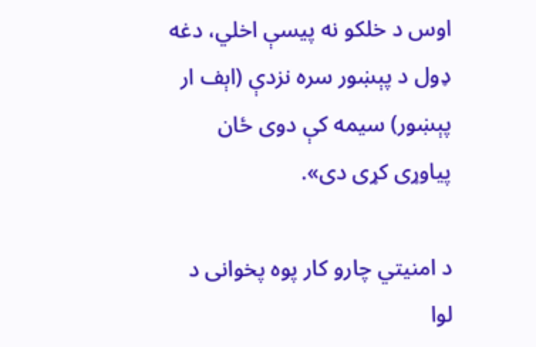اوس د خلکو نه پيسې اخلي، دغه ډول د پېښور سره نزدې (اېف ار پېښور) سيمه کې دوی ځان پياوړی کړی دی».

د امنیتي چارو کار پوه پخوانی د لوا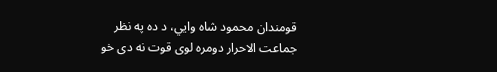قومندان محمود شاه وايي، د ده په نظر جماعت الاحرار دومره لوی قوت نه دی خو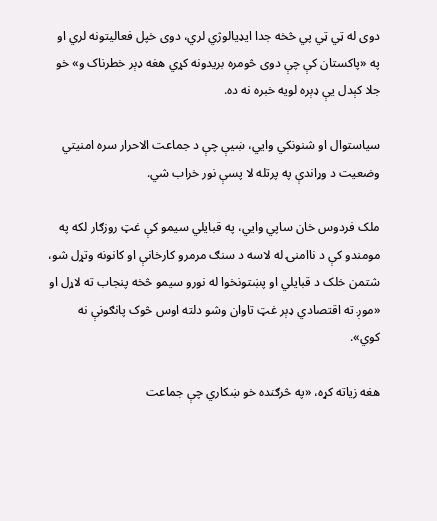دوی له ټي ټي پي څخه جدا ايډيالوژي لري، دوی خپل فعاليتونه لري او په «پاکستان کې چې دوی څومره بريدونه کړي هغه ډېر خطرناک و» خو جلا کېدل یې ډېره لويه خبره نه ده.

سیاستوال او شنونکي وايي، ښيې چې د جماعت الاحرار سره امنیتي وضعيت د وړاندې په پرتله لا پسې نور خراب شي.

ملک فردوس خان ساپي وايي، په قبايلي سيمو کې غټ روزګار لکه په مومندو کې د ناامنۍ له لاسه د سنګ مرمرو کارخانې او کانونه وتړل شو، شتمن خلک د قبايلي او پښتونخوا له نورو سيمو څخه پنجاب ته لاړل او «موږ ته اقتصادي ډېر غټ تاوان وشو دلته اوس څوک پانګونې نه کوي».

هغه زياته کړه، «په څرګنده خو ښکاري چې جماعت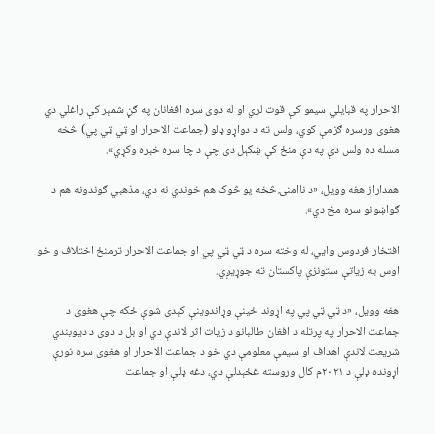الاحرار په قبايلي سيمو کې قوت لري او له دوی سره افغانان په ګڼ شمېر کې راغلي دي هغوی ورسره ګزمې کوي، ولس ته د دواړو ډلو (جماعت الاحرار او ټي ټي پي) څخه مسله ده ولس دې په دې منځ کې ښکېل دی چې د چا سره خبره وکړي».

همداراز هغه وويل، «د ناامنۍ څخه يو څوک هم خوندي نه دي، مذهبي ګوندونه هم د ګواښونو سره مخ دي».

افتخار فردوس وايي، له وخته سره د ټي ټي پي او جماعت الاحرار ترمنځ اختلاف و خو اوس به زياتې ستونزې پاکستان ته جوړيږي.

هغه وويل، «د ټي ټي پي په اړوند ځینې وړاندوينې کېدی شوې ځکه چې هغوی د جماعت الاحرار په پرتله د افغان طالبانو د زيات اثر لاندې دي او بل د دوی د ديوبندي شريعت لاندې اهداف او سيمې معلومې دي خو د جماعت الاحرار او هغوی سره نورې اړونده ډلې د ۲۰۲۱م کال وروسته غځېدلې دي، دغه ډلې او جماعت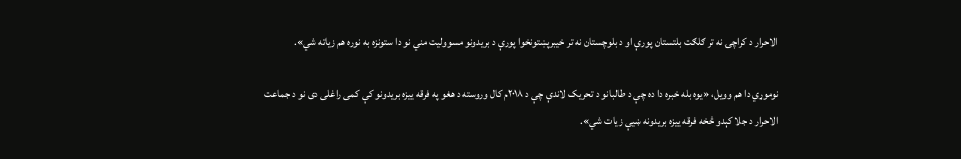الاحرار د کراچۍ نه تر ګلګت بلتستان پورې او د بلوچستان نه تر خيبرپښتونخوا پورې د بريدونو مسووليت مني نو دا ستونزه به نوره هم زیاته شي».

نوموړي دا هم وويل، «يوه بله خبره دا ده چې د طالبانو د تحریک لاندې چې د ۲۰۱۸م کال وروسته د هغو په فرقه ييزه بريدونو کې کمی راغلی دی نو د جماعت الاحرار د جلا کېدو څخه فرقه ييزه بريدونه ښيې زیات شي».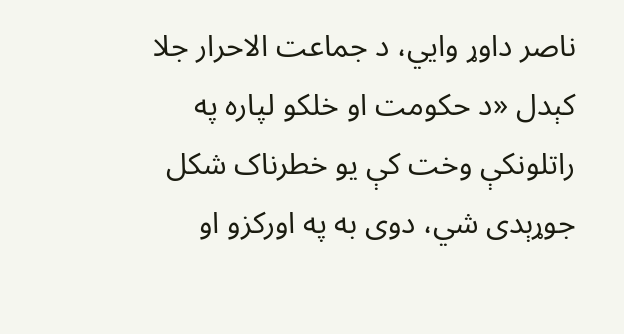ناصر داوړ وايي، د جماعت الاحرار جلا کېدل «د حکومت او خلکو لپاره په راتلونکې وخت کې يو خطرناک شکل جوړېدی شي، دوی به په اورکزو او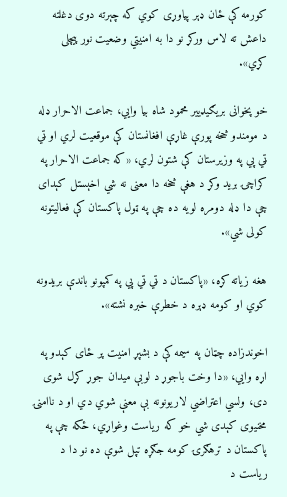کورمه کې ځان ډېر پياوړی کوي که چېرته دوی دغلته داعش ته لاس ورکړ نو دا به امنیتي وضعيت نور پيچلی کړي».

خو پخوانی بريګيډيير محمود شاه بيا وايي، جماعت الاحرار ډله د مومندو څخه پورې غاړې افغانستان کې موقعيت لري او ټي ټي پي په وزيرستان کې شتون لري، «که جماعت الاحرار په کراچۍ بريد وکړ د هغې څخه دا معنی نه شي اخېستل کېدای چې دا ډله دومره لويه ده چې په ټول پاکستان کې فعاليتونه کولی شي».

هغه زياته کړه، «پاکستان د ټي ټي پي په کمپونو باندې بریدونه کوي او کومه ډېره د خطرې خبره نشته».

اخوندزاده چټان په سيمه کې د بشپړ امنیت پر ځای کېدو په اړه وايي، «دا وخت باجوړ د لوبې ميدان جوړ کړل شوی دی، ولسي اعتراضي لاريونونه بې معنې شوي دي او د ناامنۍ مخنيوی کېدی شي خو که رياست وغواړي، ځکه چې په پاکستان د ترهګرۍ کومه جګړه تپل شوې ده نو دا د رياست د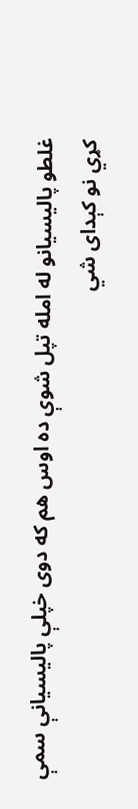غلطو پالیسيانو له امله تپل شوې ده اوس هم که دوی خپلې پاليسيانې سمې کړي نو کېدای شي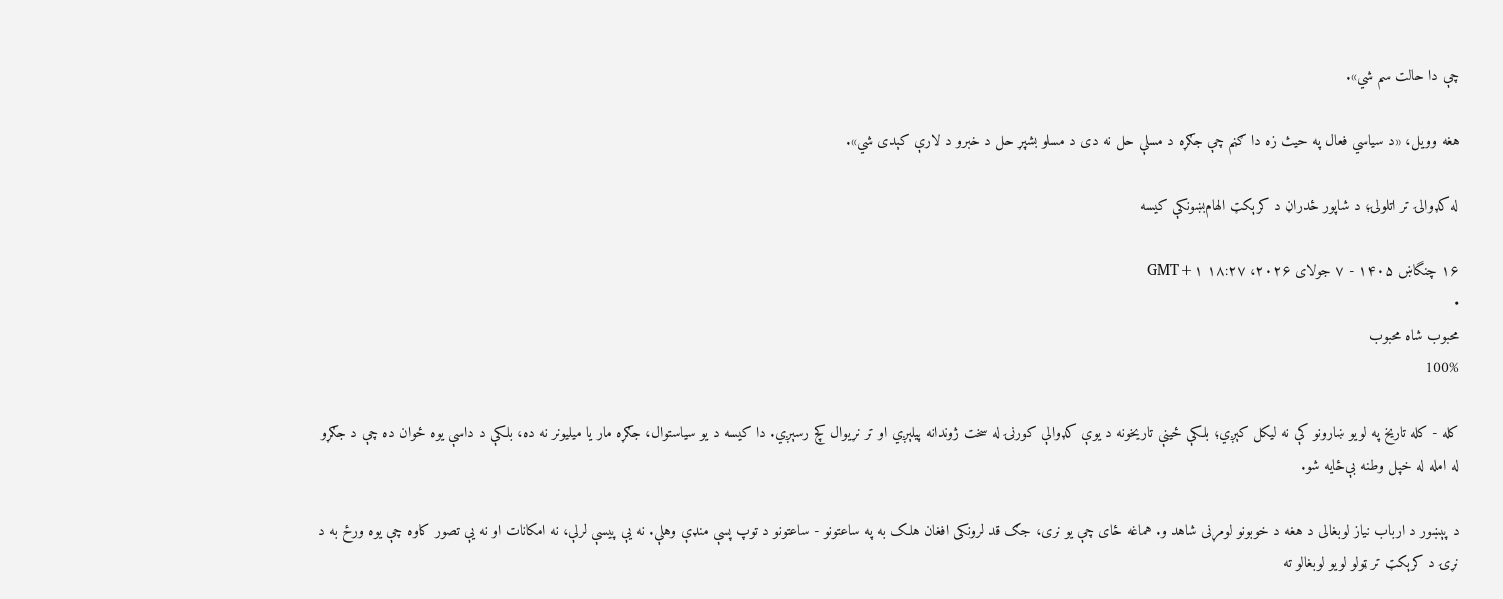چې دا حالت سم شي».

هغه وويل، «د سياسي فعال په حيث زه دا ګڼم چې جګړه د مسلې حل نه دی د مسلو بشپړ حل د خبرو د لارې کېدی شي».

له کډوالۍ تر اتلولۍ؛ د شاپور ځدراڼ د کرېکټ الهام‌بښونکې کیسه

۱۶ چنگاښ ۱۴۰۵ - ۷ جولای ۲۰۲۶، ۱۸:۲۷ GMT+۱
•
محبوب‌ شاه محبوب
100%

کله - کله تاریخ په لویو ښارونو کې نه لیکل کېږي؛ بلکې ځینې تاریخونه د یوې کډوالې کورنۍ له سخت ژوندانه پیلېږي او تر نړیوال کچ رسېږي. دا کیسه د یو سیاستوال، جګړه مار یا میلیونر نه ده، بلکې د داسې یوه ځوان ده چې د جګړو له امله له خپل وطنه بې‌ځایه شو.

د پېښور د ارباب نیاز لوبغالی د هغه د خوبونو لومړنی شاهد و. هماغه ځای چې یو نری، جګ قد لرونکی افغان هلک به په ساعتونو - ساعتونو د توپ پسې منډې وهلې. نه یې پیسې لرلې، نه امکانات او نه یې تصور کاوه چې یوه ورځ به د نړۍ د کرېکټ تر ټولو لویو لوبغالو ته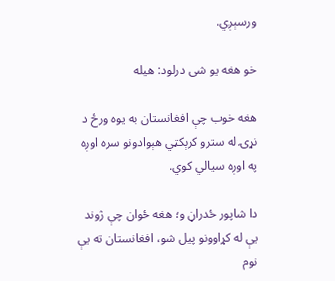ورسېږي.

خو هغه یو شی درلود: هیله

هغه خوب چې افغانستان به یوه ورځ د نړۍ له سترو کرېکټي هېوادونو سره اوږه په اوږه سیالي کوي.

دا شاپور ځدراڼ و؛ هغه ځوان چې ژوند یې له کړاوونو پیل شو، افغانستان ته یې نوم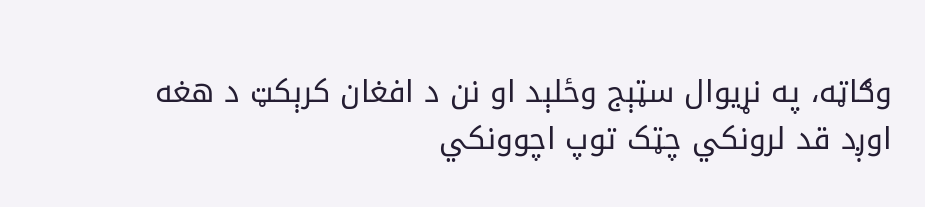وګاټه، په نړیوال سټېج وځلېد او نن د افغان کرېکټ د هغه اوږد قد لرونکي چټک توپ اچوونکي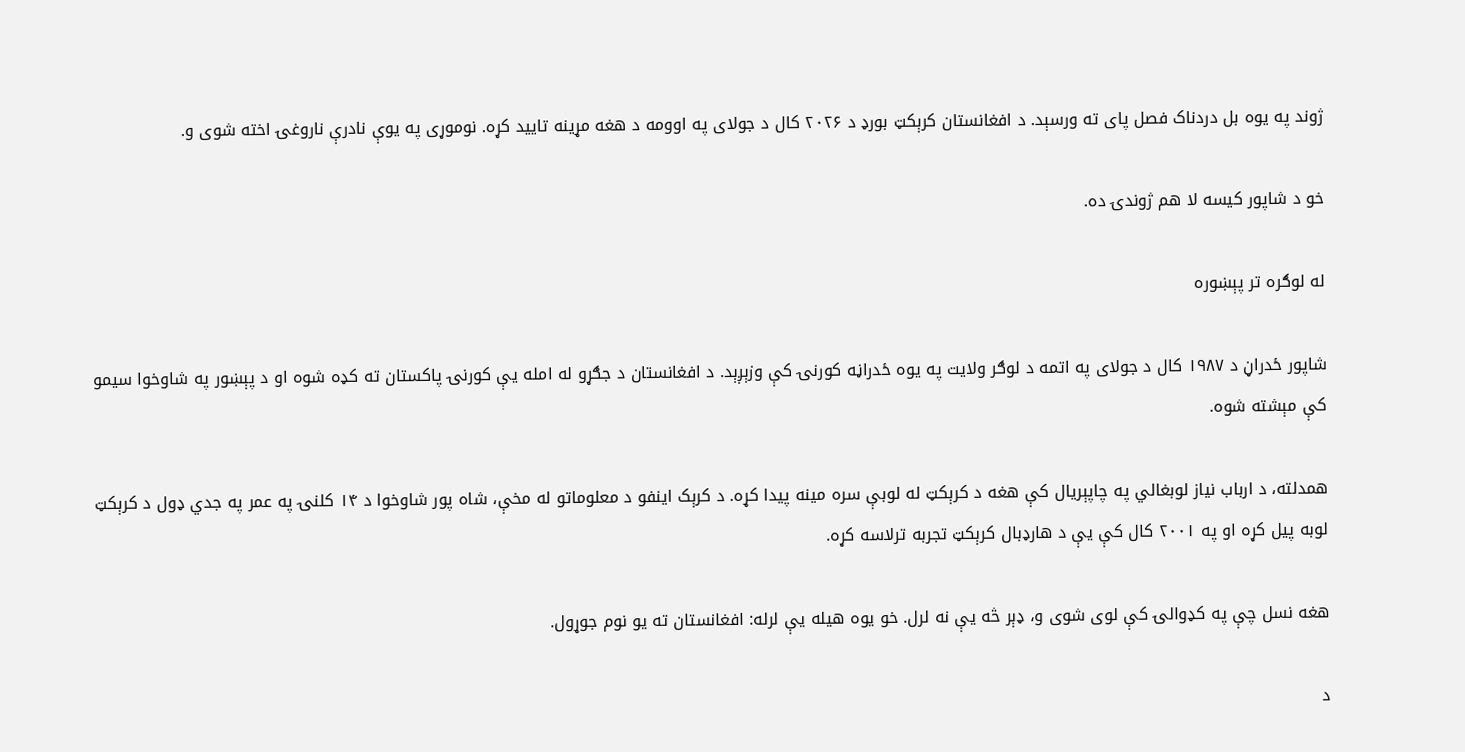ژوند په یوه بل دردناک فصل پای ته ورسېد. د افغانستان کرېکټ بورډ د ۲۰۲۶ کال د جولای په اوومه د هغه مړینه تایید کړه. نوموړی په یوې نادرې ناروغۍ اخته شوی و.

خو د شاپور کیسه لا هم ژوندۍ ده.

له لوګره تر پېښوره

شاپور ځدراڼ د ۱۹۸۷ کال د جولای په اتمه د لوګر ولایت په یوه ځدراڼه کورنۍ کې وزېږېد. د افغانستان د جګړو له امله یې کورنۍ پاکستان ته کډه شوه او د پېښور په شاوخوا سیمو کې مېشته شوه.

همدلته، د ارباب نیاز لوبغالي په چاپېریال کې هغه د کرېکټ له لوبې سره مینه پیدا کړه. د کرېک اینفو د معلوماتو له مخې، شاه پور شاوخوا د ۱۴ کلنۍ په عمر په جدي ډول د کرېکټ لوبه پیل کړه او په ۲۰۰۱ کال کې یې د هارډبال کرېکټ تجربه ترلاسه کړه.

هغه نسل چې په کډوالۍ کې لوی شوی و، ډېر څه یې نه لرل. خو یوه هیله یې لرله: افغانستان ته یو نوم جوړول.

د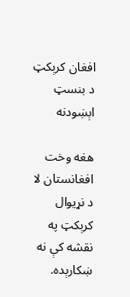افغان کرېکټ د بنسټ اېښودنه

هغه وخت افغانستان لا د نړیوال کرېکټ په نقشه کې نه ښکارېده.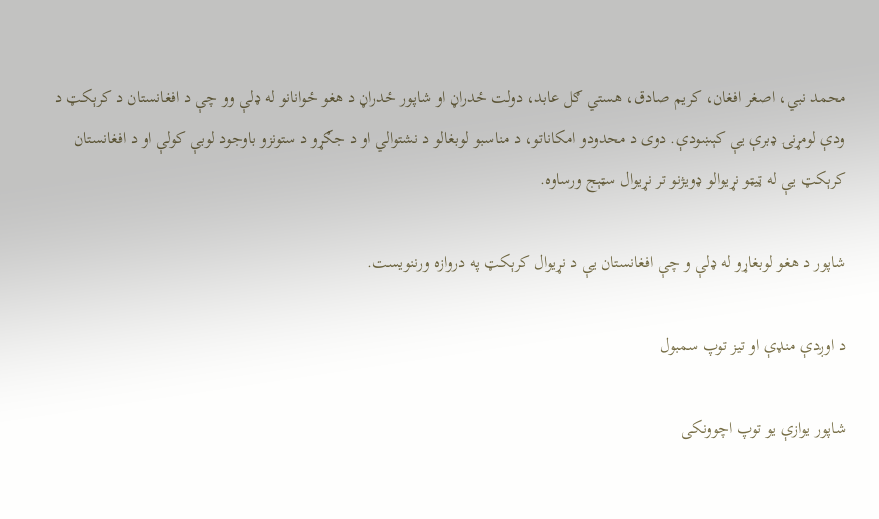محمد نبي، اصغر افغان، کریم صادق، هستي ګل عابد، دولت ځدراڼ او شاپور ځدراڼ د هغو ځوانانو له ډلې وو چې د افغانستان د کرېکټ د ودې لومړنۍ ډبرې یې کېښودې. دوی د محدودو امکاناتو، د مناسبو لوبغالو د نشتوالي او د جګړو د ستونزو باوجود لوبې کولې او د افغانستان کرېکټ یې له ټیټو نړیوالو ډویژنو تر نړیوال سټېج ورساوه.

شاپور د هغو لوبغاړو له ډلې و چې افغانستان یې د نړیوال کرېکټ په دروازه ورننویست.

د اوږدې منډې او تیز توپ سمبول

شاپور یوازې یو توپ اچوونکی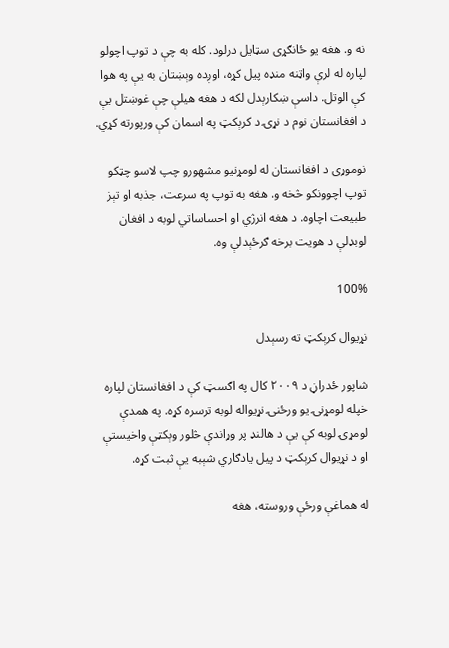نه و. هغه یو ځانګړی سټایل درلود. کله به چې د توپ اچولو لپاره له لرې واټنه منډه پیل کړه، اوږده وېښتان به یې په هوا کې الوتل. داسې ښکارېدل لکه د هغه هیلې چې غوښتل یې د افغانستان نوم د نړۍ د کرېکټ په اسمان کې ورپورته کړي.

نوموړی د افغانستان له لومړنیو مشهورو چپ لاسو چټکو توپ اچوونکو څخه و. هغه به توپ په سرعت، جذبه او تېز طبیعت اچاوه. د هغه انرژي او احساساتي لوبه د افغان لوبډلې د هویت برخه ګرځېدلې وه.

100%

نړیوال کرېکټ ته رسېدل

شاپور ځدراڼ د ۲۰۰۹ کال په اګسټ کې د افغانستان لپاره خپله لومړنۍ یو ورځنۍ نړیواله لوبه ترسره کړه. په همدې لومړۍ لوبه کې یې د هالنډ پر وړاندې څلور وېکټې واخیستې او د نړیوال کرېکټ د پیل یادګاري شېبه یې ثبت کړه.

له هماغې ورځې وروسته، هغه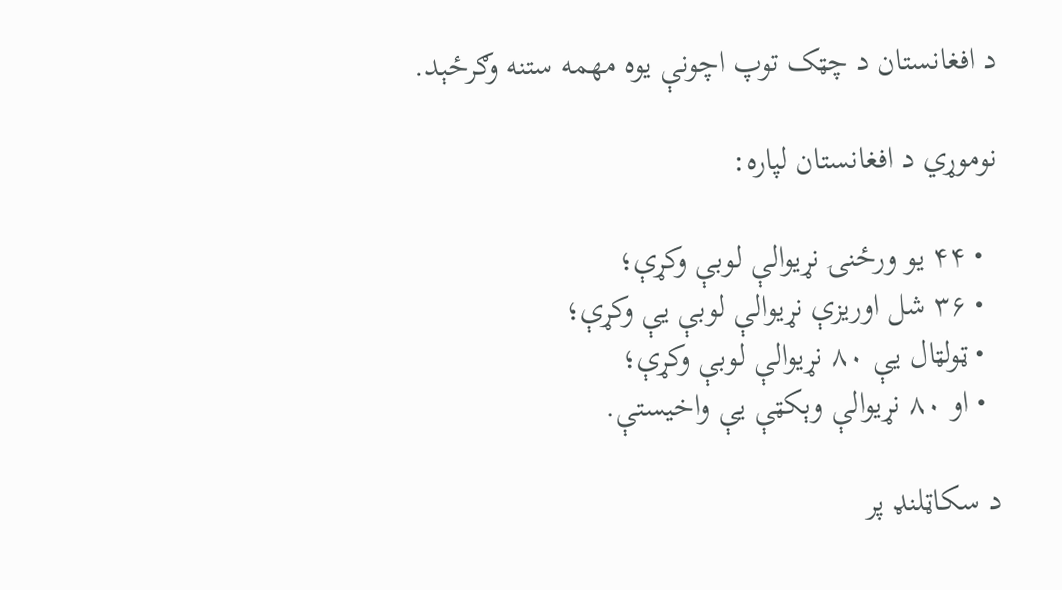د افغانستان د چټک توپ اچونې یوه مهمه ستنه وګرځېد.

نوموړي د افغانستان لپاره:

  • ۴۴ یو ورځنۍ نړیوالې لوبې وکړې؛
  • ۳۶ شل اوریزې نړیوالې لوبې یې وکړې؛
  • ټولټال یې ۸۰ نړیوالې لوبې وکړې؛
  • او ۸۰ نړیوالې وېکټې یې واخیستې.

د سکاټلنډ پر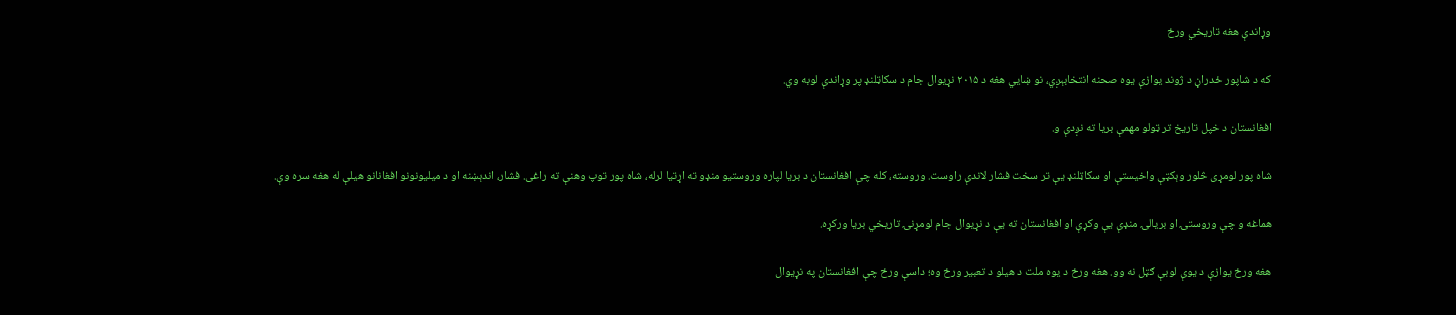وړاندې هغه تاریخي ورځ

که د شاپور ځدراڼ د ژوند یوازې یوه صحنه انتخابېږي، نو ښايي هغه د ۲۰۱۵ نړیوال جام د سکاټلنډ پر وړاندې لوبه وي.

افغانستان د خپل تاریخ تر ټولو مهمې بریا ته نږدې و.

شاه پور لومړی څلور وېکټې واخیستې او سکاټلنډ یې تر سخت فشار لاندې راوست. وروسته، کله چې افغانستان د بریا لپاره وروستیو منډو ته اړتیا لرله، شاه پور توپ وهنې ته راغی. فشار، اندېښنه او د میلیونونو افغانانو هیلې له هغه سره وې.

هماغه و چې وروستۍ او بریالۍ منډې یې وکړې او افغانستان ته یې د نړیوال جام لومړنۍ تاریخي بریا ورکړه.

هغه ورځ یوازې د یوې لوبې ګټل نه وو. هغه ورځ د یوه ملت د هیلو د تعبیر ورځ وه؛ داسې ورځ چې افغانستان په نړیوال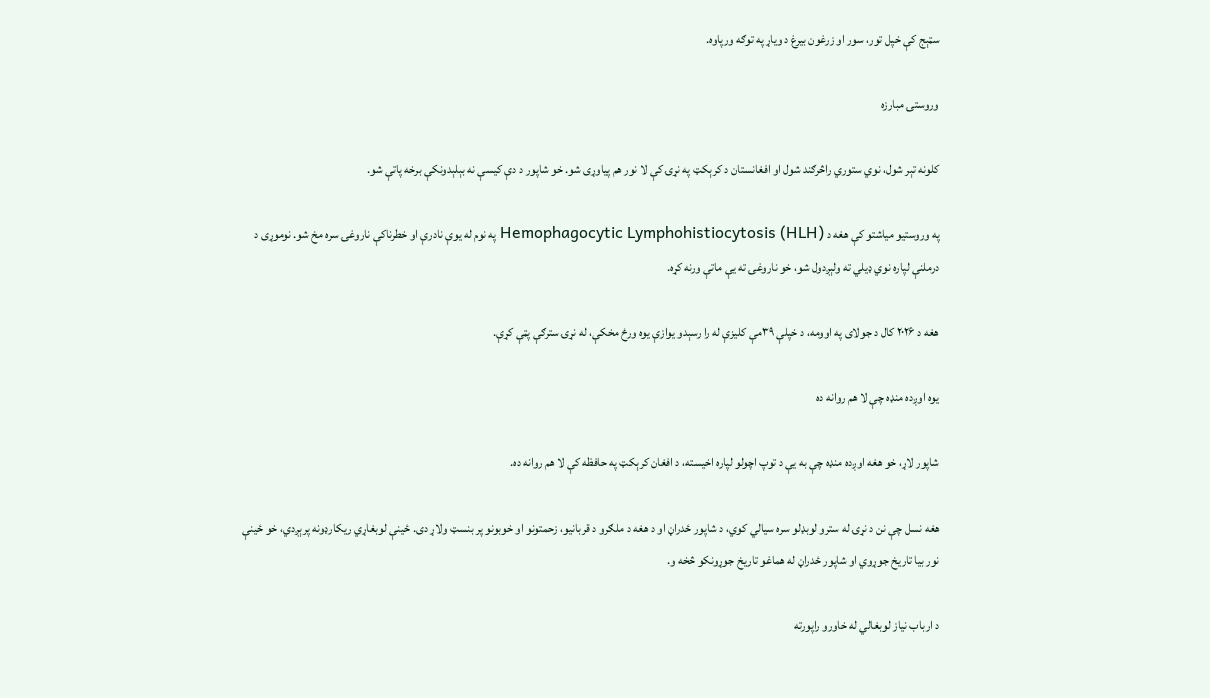سټېج کې خپل تور، سور او زرغون بیرغ د ویاړ په توګه ورپاوه.

وروستۍ مبارزه

کلونه تېر شول، نوي ستوري راڅرګند شول او افغانستان د کرېکټ په نړۍ کې لا نور هم پیاوړی شو. خو شاپور د دې کیسې نه بېلېدونکې برخه پاتې شو.

په وروستیو میاشتو کې هغه د Hemophagocytic Lymphohistiocytosis (HLH) په نوم له یوې نادرې او خطرناکې ناروغۍ سره مخ شو. نوموړی د درملنې لپاره نوي ډیلي ته ولېږدول شو، خو ناروغۍ ته یې ماتې ورنه کړه.

هغه د ۲۰۲۶ کال د جولای په اوومه، د خپلې ۳۹مې کلیزې له را رسېدو یوازې یوه ورځ مخکې، له نړۍ سترګې پټې کړې.

یوه اوږده منډه چې لا هم روانه ده

شاپور لاړ، خو هغه اوږده منډه چې به یې د توپ اچولو لپاره اخیسته، د افغان کرېکټ په حافظه کې لا هم روانه ده.

هغه نسل چې نن د نړۍ له سترو لوبډلو سره سیالي کوي، د شاپور ځدراڼ او د هغه د ملګرو د قربانیو، زحمتونو او خوبونو پر بنسټ ولاړ دی. ځینې لوبغاړي ریکارډونه پرېږدي، خو ځینې نور بیا تاریخ جوړوي او شاپور ځدراڼ له هماغو تاریخ جوړونکو څخه و.

د ارباب نیاز لوبغالي له خاورو راپورته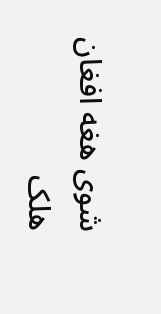شوی هغه افغان هلک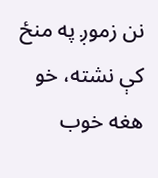نن زموږ په منځ کې نشته، خو هغه خوب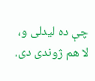چې ده لیدلی و، لا هم ژوندی دی.